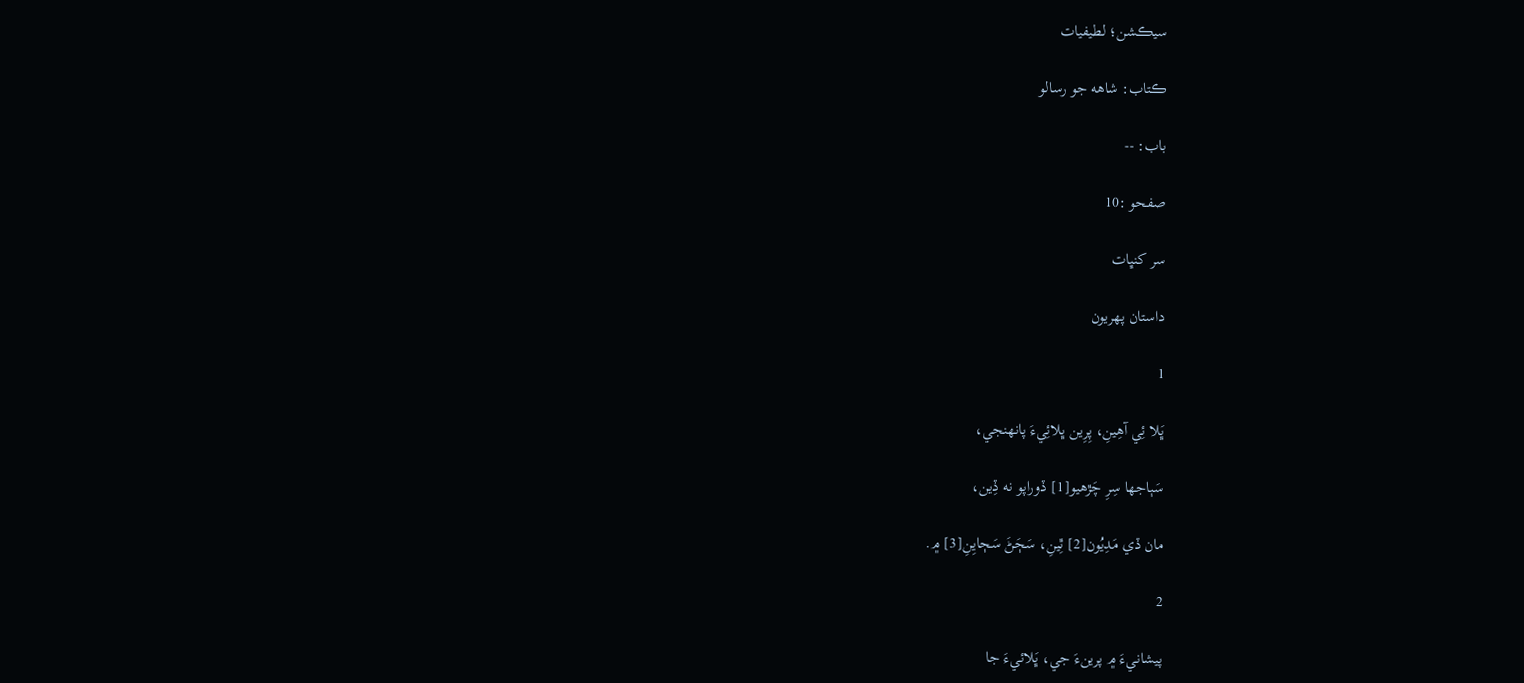سيڪشن؛ لطيفيات

ڪتاب: شاهه جو رسالو

باب: --

صفحو :10

سر کنڀات

داستان پهريون

1

ڀَلا ئِي آهِينِ، پِرِين ڀلائِيءَ پانهنجي،

سَٻاجها سِرِ چَڙهيو[1] ڏوراپو نه ڏِين،

مان ڏي مَدِيُون[2] ٿِينِ، سَڄَڻَ سَڄايِنِ[3] ۾.

2

پيشانيءَ ۾ پرينءَ جي، ڀَلائيءَ جا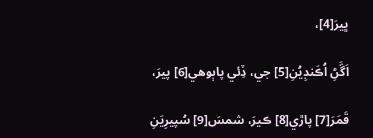ڀيرَ[4]،

اَڱَڻِ اُڪَنڊِيُنِ[5] جي، ڏِئي پاٻوهي[6] پيرَ،

قَمَرَ[7] پاڙي[8] ڪيرَ، شمسَ[9] سُپيرِيَنِ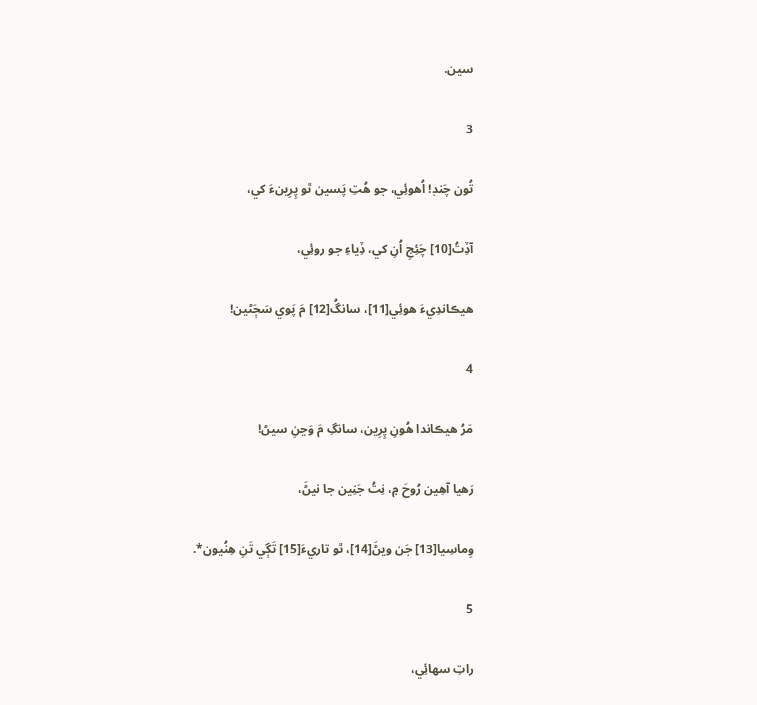سين.

3

تُون چَنڊ! اُهوئِي، جو هُتِ پَسين ٿو پِرِينءَ کي،

آڏِتُ[10] چَئِجِ اُنِ کي، ڏِياءِ جو روئِي،

هيڪاندِيءَ هوئِي[11]، سانگُ[12] مَ پَوي سَڄَڻين!

4

مَرُ هيڪاندا هُونِ پِرِين، سانگِ مَ وَڃنِ سيڻ!

رَهيا آهِين رُوحَ ۾، نِتُ جَنِين جا نيڻَ،

وِماسِيا[13] جَن ويڻَ[14]، ٿو تاريءَ[15] تَڳي تَنِ هِنُيون*.

5

راتِ سهائِي،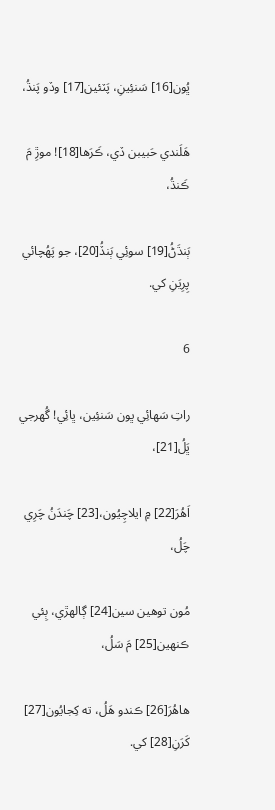ڀُون[16] سَنئِينِ، پَٽئين[17] وڏو پَنڌُ،

هَلَندي حَبيبن ڏي، ڪَرَها[18]! موڙِ مَ ڪَنڌُ،

ٻَنڌَڻُ[19] سوئِي ٻَنڏُ[20]، جو پَهُچائي پِرِيَنِ کي.

6

راتِ سَهائِي ڀون سَنئِين، ڀائِي! گُهرجي ڀَلُ[21]،

اَهُرَ[22] ۾ ايلاچِيُون،[23] چَندَنُ چَرِي چَلُ،

مُون توهين سين[24] ڳالهڙي، ٻِئي ڪنهين[25] مَ سَلُ،

هاهُرَ[26] ڪندو هَلُ، ته کِجايُون[27] کَرَنِ[28] کي.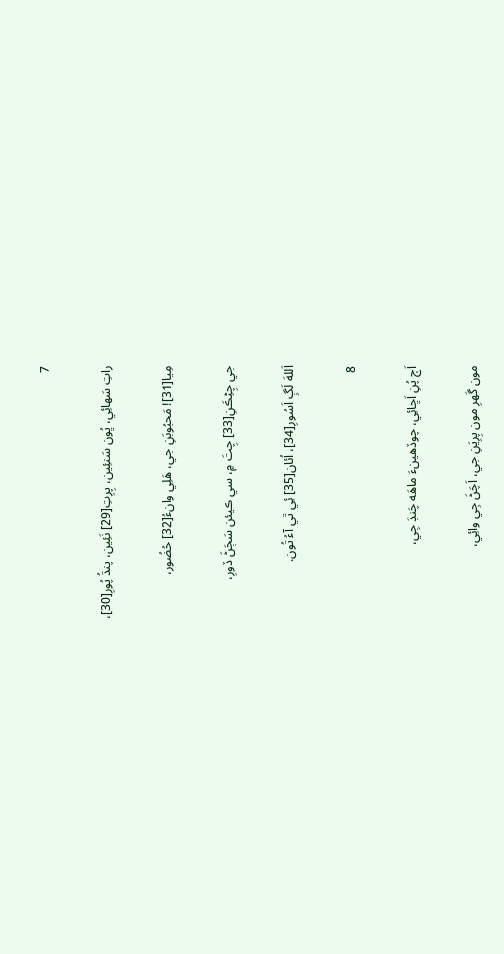7

راتِ سَهائِي، ڀُون سَنئِين، پِرِتِ[29] نَئِين، پنڌُ پُورِ[30]،

مِيا[31]! مَحبُوبَنِ جي، هَلِي وانءُ[32] حُضُور،

جي چِڻِڪَنِ[33] چِتَ ۾، سي ڪيئن سَڄَڻَ ڏورِ،

اَللهَ لَڳِ اَسُورِ[34]، اُئان[35] ئِي ٿي آءُ تُون.

8

اَڄ پُنِ اَڇائِي، چوڏهينءَ ماهَه چَنڊَ جِي،

مون گَهرِ مون پِرِيَنِ جي، اَچَڻَ جِي وائِي،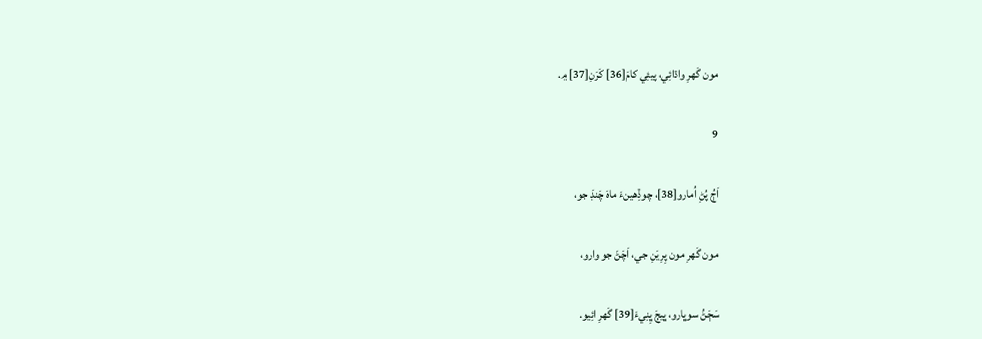مون گَهرِ واڌائِي، پيئِي کامَ[36] کَرَنِ[37] ۾.

9

اَڄُ پُڻِ اُمارو[38]، چوڏِهينءَ ماهَ چَنڊَ جو،

مون گَهرِ مون پِرِيَنِ جي، اَچَڻَ جو وارو،

سَڄَڻُ سوڀارو، ڀيڄَ ڀِنِيءَ[39] گَهرِ ائِيو.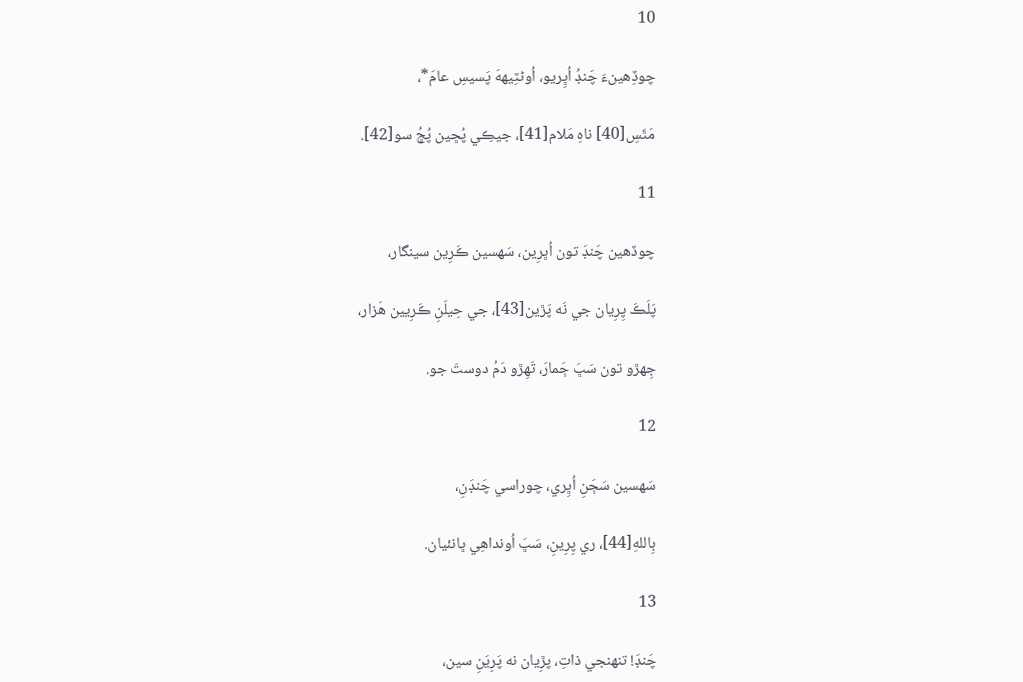10

چوڏِهينءَ چَنڊُ اُڀِريو، اُوڻٽِيههَ پَسيسِ عامَ*،

مَٿَسِ[40] ناهِ مَلام[41]، جيڪِي پُڇين پُڇُ سو[42].

11

چوڏهين چَنڊَ تون اُڀرِين، سَهسين ڪَرِين سينگار،

پَلَڪَ پِرِيان جي نَه پَڙين[43]، جي حِيلَنِ ڪَرِيين هَزار،

جِهڙو تون سَڀَ ڄَمارَ، تَهِڙو دَمُ دوستَ جو.

12

سَهسين سَڄَنِ اُڀِري، چوراسي چَنڊَنِ،

بِاللهِ[44]، ري پِرِينِ، سَڀَ اُونداهِي ڀانئيان.

13

چَنڊَ! تنهنجي ذاتِ، پڙِيان نه پَرِيَنِ سين،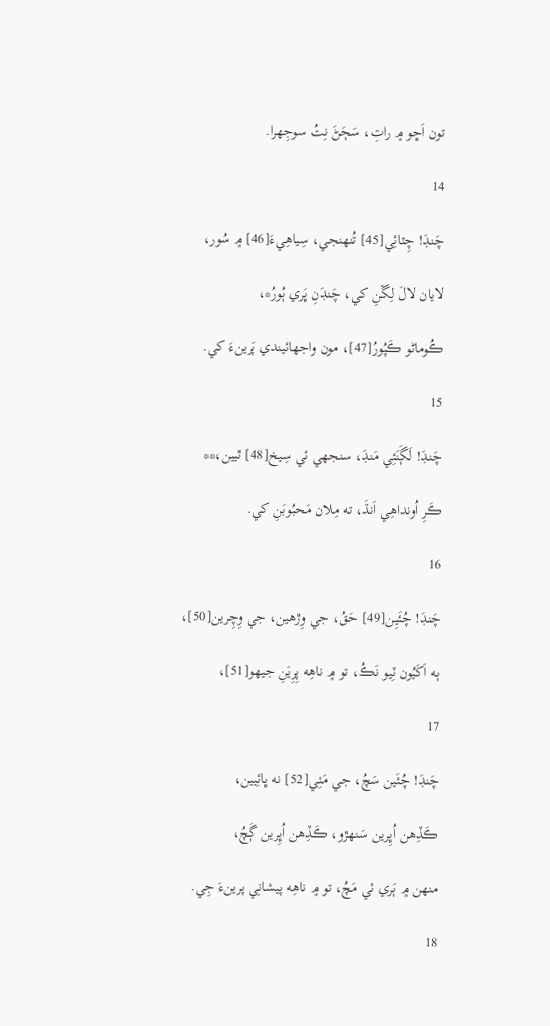تون اَڇو ۾ راتِ، سَڄَڻَ نِتُ سوجِهرا.

14

چَنڊَ! چِٽائِي[45] تُنهنجي، سِياهِيءَ[46] ۾ سُور،

لايان لالَ لِڱنِ کي، چَنڊَنِ ڀَري ٻُورُ*،

ڪُوماڻو ڪَپُورُ[47]، مون واجهائيندي پَرينءَ کي.

15

چَنڊَ! لَڳَنَئِي مَنڊَ، سنجهي ئي سِيخ[48] ٿيين،**

ڪَرِ اُونداهِي اَنڌَ، ته مِلان مَحبُوبَنِ کي.

16

چَنڊَ! چُئَيِن[49] حَقُ، جي وِڙهين، جي وِچِرين[50]،

ٻه اَکَيُون ٽِيو نَڪُ، تو ۾ ناهِه پِرِيَنِ جيهو[51]،

17

چَنڊَ! چُئَين سَچُ، جي مَٺِي[52] نه ڀائِيين،

ڪَڏِهن اُڀِرين سَنهڙو، ڪَڏِهن اُڀِرين ڳَچُ،

منهن ۾ ٻَري ئي مَچُ، تو ۾ ناهِه پيشانِي پرينءَ جِي.

18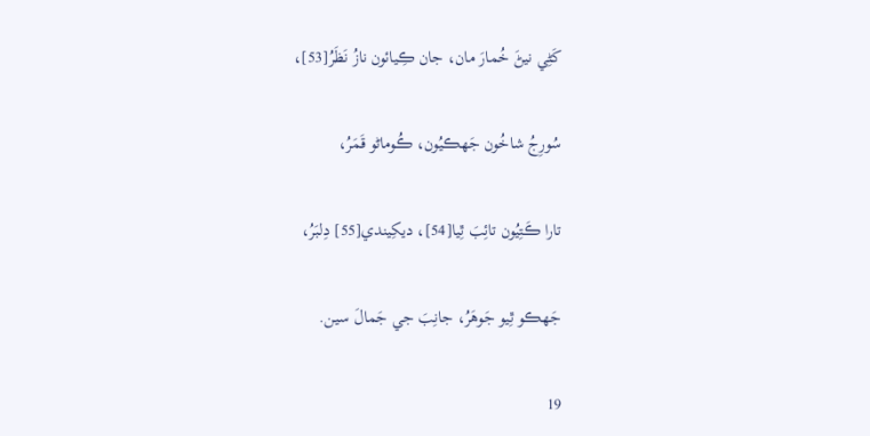کَڻِي نيڻَ خُمارَ مان، جان ڪِيائون نازُ نَظَرُ[53]،

سُورِجُ شاخُون جَهڪيُون، ڪُوماڻو قَمَرُ،

تارا ڪَتِيُون تائِبَ ٿِيا[54]، ديکِيندي[55] دِلبَرُ،

جَهڪو ٿِيو جَوهَرُ، جانِبَ جي جَمالَ سين.

19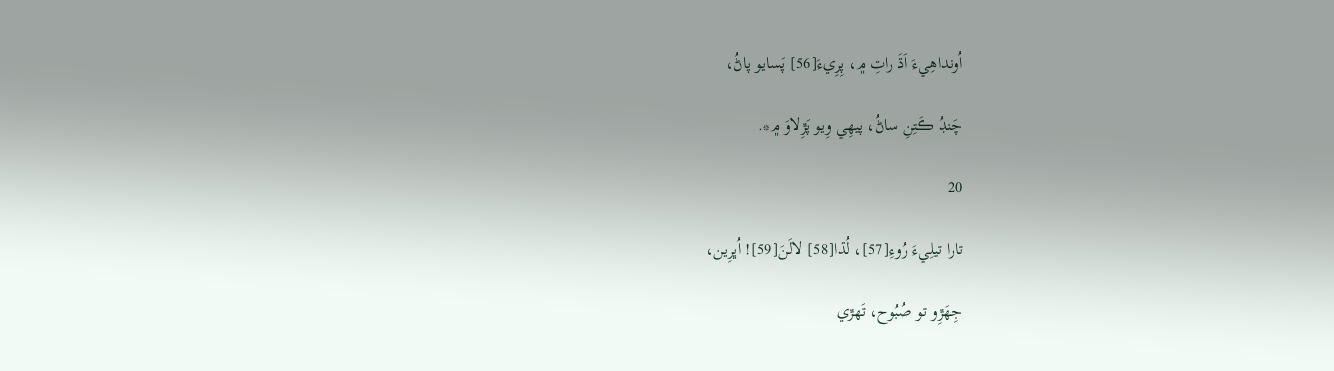اُونداهِيءَ اَڌَ راتِ ۾، پِرِيءَ[56] پَسايو پاڻُ،

چَنڊُ ڪَتِنِ ساڻُ، پيهِي وِيو پَڙِلاوَ ۾*.

20

تارا تيلِيءَ رُوءِ[57]، لُڌا[58] لالَنَ[59]! اُڀرِين،

جِهَڙِو تو صُبُوح، تَهڙي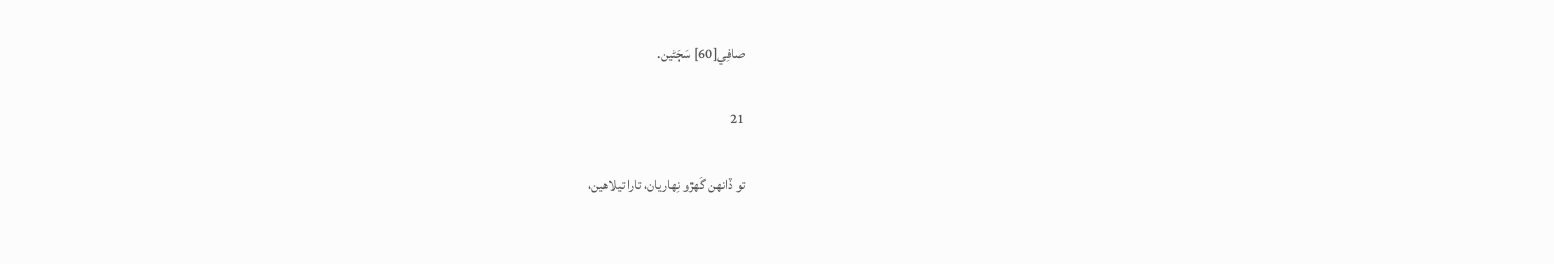صافِي[60] سَڄَڻين.

21

تو ڏانهن گَهڙو نِهاريان، تارا تيلاهين،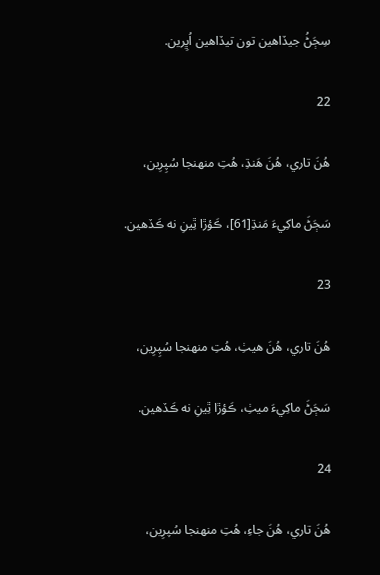سِڄَڻُ جيڏاهين تون تيڏاهين اُڀِرين.

22

هُنَ تاري، هُنَ هَنڌِ، هُتِ منهنجا سُپِرِين،

سَڄَڻَ ماکِيءَ مَنڌِ[61]، ڪَؤڙا ٿِينِ نه ڪَڏهين.

23

هُنَ تاري، هُنَ هيٺِ، هُتِ منهنجا سُپِرِين،

سَڄَڻَ ماکِيءَ ميٺِ، ڪَؤڙا ٿِينِ نه ڪَڏهين.

24

هُنَ تاري، هُنَ جاءِ، هُتِ منهنجا سُپرِين،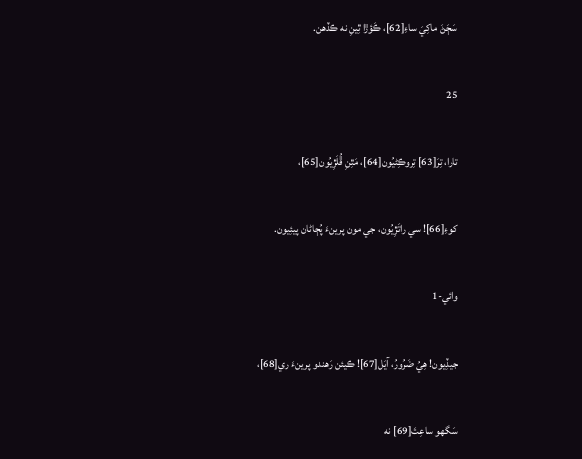سَڄَڻَ ماکِيَ ساءِ[62]، ڪَؤڙا ٿِينِ نه ڪڏهن.

25

تارا، تِرَ[63] تِروڪِڻيُون[64]، مَٿِنِ ڦُلَڙِيُون[65]،

کوءِ[66]! سي راتَڙِيُون، جي مون پرينءَ پُڄاڻان پيئِيون.

وائي-1

جيڏِيون! هِيُ ضَرُورُ، آيَل[67]! ڪيئن رَهندو پرينءَ ري[68]،

سَگهو ساعِتَ[69] نه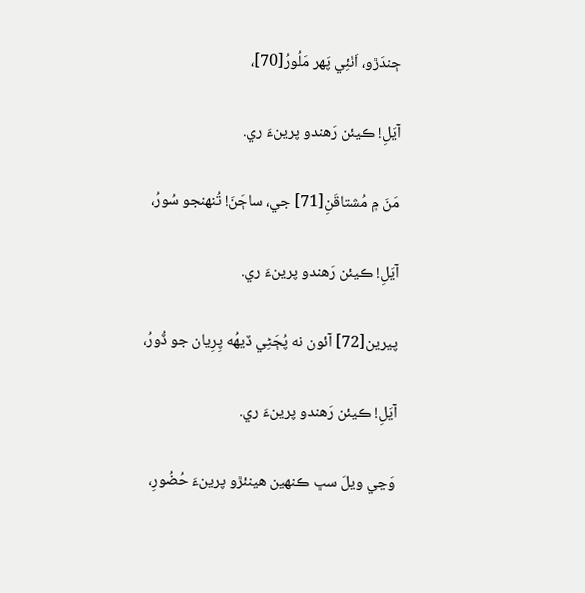ڄندَڙو، اَٺئِي پَهر مَلُورُ[70]،

آيَلِ! ڪيئن رَهندو پرينءَ ري.

مَنَ ۾ مُشتاقَنِ[71] جي، ساڄَنَ! تُنهنجو سُورُ،

آيَلِ! ڪيئن رَهندو پرينءَ ري.

پيرين[72] آئون نه پُڄَڻِي ڏيهُه پِرِيان جو ڏُورُ،

آيَلِ! ڪيئن رَهندو پرينءَ ري.

وَڃي ويلَ سڀ ڪنهين هينئڙو پرينءَ حُضُورِ،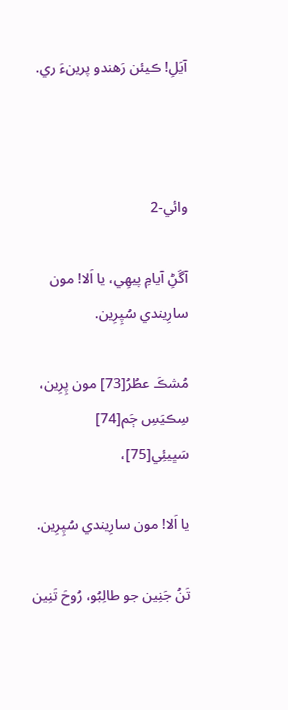آيَلِ! ڪيئن رَهندو پرينءَ ري.



وائي-2

آڱڻِ آيامِ پيهِي، يا اَلا! مون سارِيندي سُپِرِين.

مُشڪَ عطُرُ[73] مون پِرِين، سِڪيَسِ ڄَم[74] سَڀيئِي[75]،

يا اَلا! مون سارِيندي سُپِرِين.

تَنُ جَنِين جو طالِبُو، رُوحَ تَنِين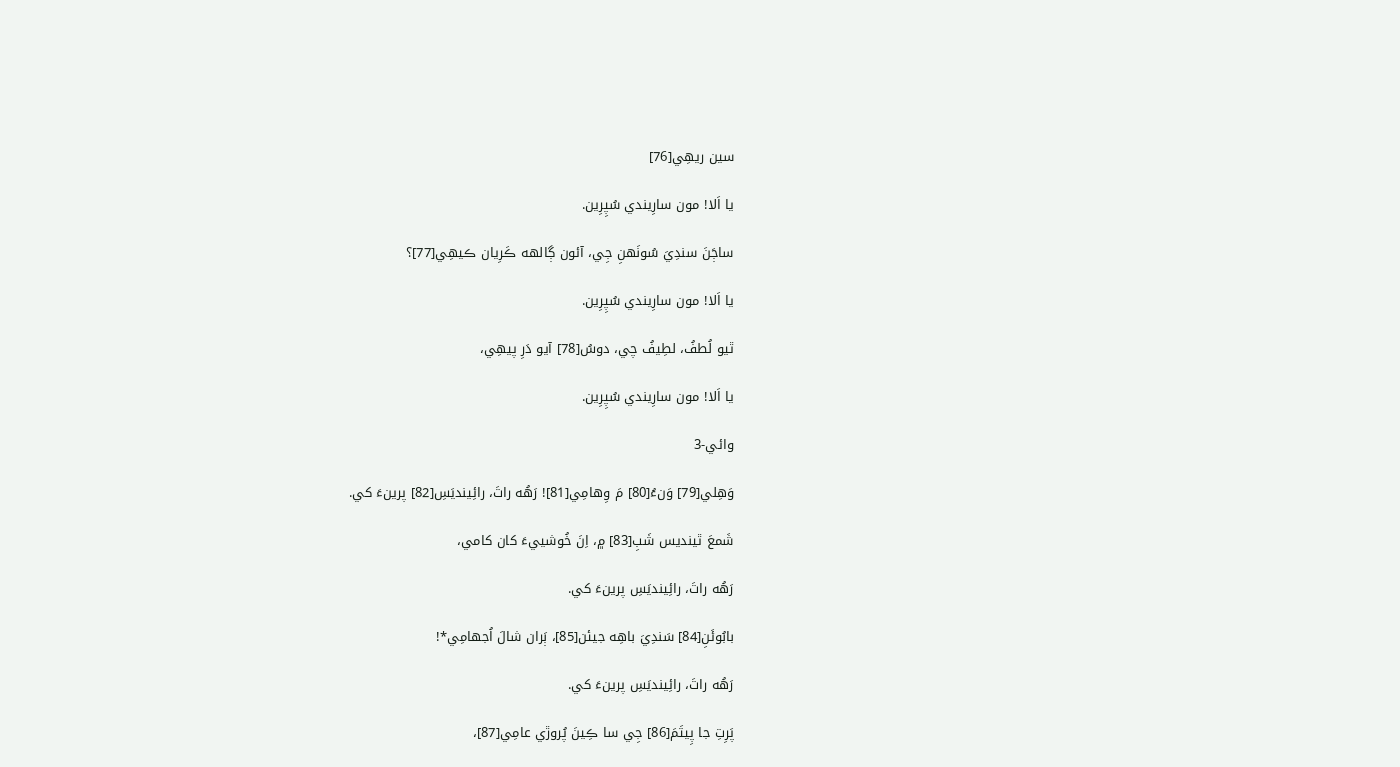سين ريهِي[76]

يا اَلا! مون سارِيندي سُپِرِين.

ساڄَنَ سندِيَ سُونَهنِ جِي، آئون ڳالهه ڪَرِيان ڪيهِي[77]؟

يا اَلا! مون سارِيندي سُپِرِين.

ٿيو لُطفُ، لطِيفُ چي، دوسُ[78] آيو دَرِ پيهِي،

يا اَلا! مون سارِيندي سُپِرِين.

وائي-3

وَهِلي[79] وَنءُ[80] مَ وِهامِي[81]! رَهُه راتَ، رائِينديَسِ[82] پرينءَ کي.

شَمعَ ٿينديس شَبِ[83] ۾، اِنَ خُوشييءَ کان کامي،

رَهُه راتَ، رائِينديَسِ پرينءَ کي.

بابُوئَنِ[84] سَندِيَ باهِه جيئن[85]، ٻَران شالَ اُجهامِي*!

رَهُه راتَ، رائِينديَسِ پرينءَ کي.

پَرِتِ جا پِيتَمَ[86] جِي سا ڪِينَ پُروڙي عامِي[87]،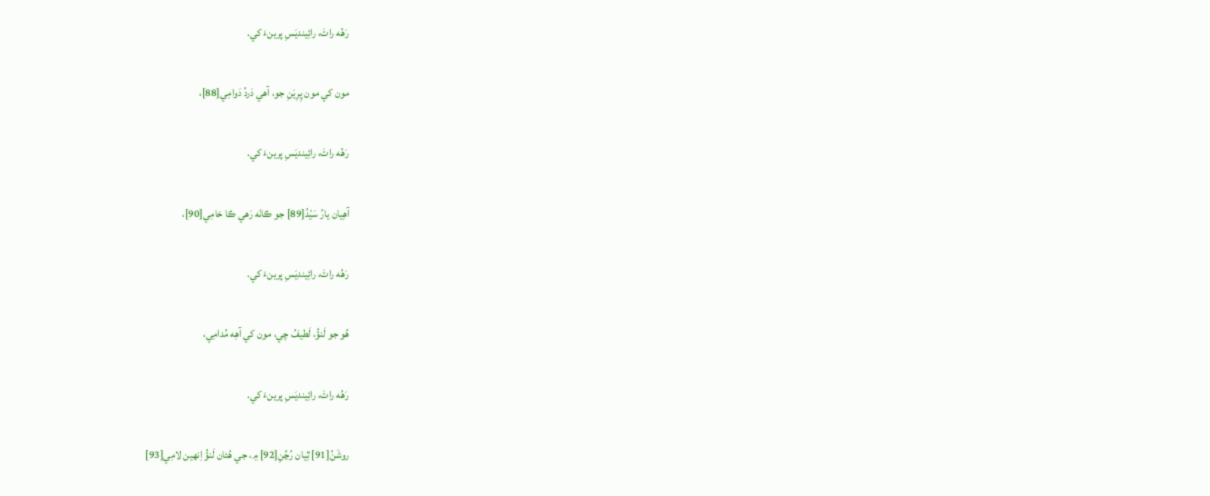رَهُه راتَ، رائِينديَسِ پرينءَ کي.

مون کي مون پِرِيَنِ جو، آهي دَردُ دَوامِي[88]،

رَهُه راتَ، رائِينديَسِ پرينءَ کي.

آهِيان يارُ سَيّدُ[89] جو ڪانَه رَهي ڪا خامِي[90]،

رَهُه راتَ، رائِينديَسِ پرينءَ کي.

هُو جو لَنؤُ، لَطيفُ چي، مون کي آهِه مُدامِي،

رَهُه راتَ، رائِينديَسِ پرينءَ کي.

روشَنُ[91] ٿِيان رُڃُنِ[92] ۾، جي هُئان لَنؤُ اِنهين لامِي[93]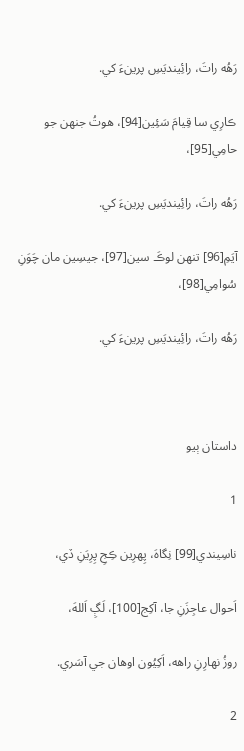رَهُه راتَ، رائِينديَسِ پرينءَ کي.

ڪارِي سا قِيامَ سَئِين[94]، هوتُ جنهن جو حامِي[95]،

رَهُه راتَ، رائِينديَسِ پرينءَ کي.

آيَمِ[96] تنهن لوڪَ سين[97]، جيسِين مان چَوَنِ سُوامِي[98]،

رَهُه راتَ، رائِينديَسِ پرينءَ کي.



داستان ٻيو

1

ناسِيندي[99] نِگاهَ، پِهرِين ڪِجِ پِرِيَنِ ڏي،

اَحوال عاجِزَنِ جا، آکِج[100]، لَڳِ اَللهَ،

روزُ نهارِنِ راهه، اَکِيُون اوهان جي آسَري.

2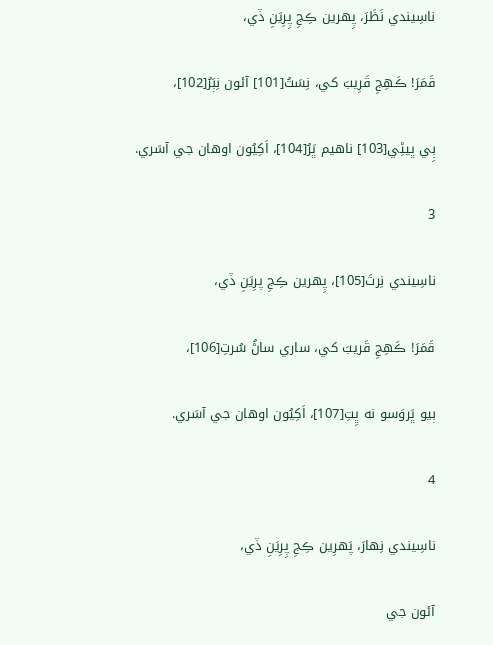ناسِيندي نَظَرَ، پِهرين ڪِجِ پِرِيَنِ ڏي،

قَمَرَ! ڪَهِجِ قَرِيبَ کي، نِسَتُ[101] آئون نِٻَرُ[102]،

ٻِي ڀيڻِي[103] ناهيم ڀَرُ[104]، اَکِيُون اوهان جي آسَري.

3

ناسِيندي نِرتَ[105]، پِهرين ڪِجِ پرِيَنِ ڏي،

قَمَرَ! ڪَهِجِ قَريبَ کي، ساري ساڻُ سُرتِ[106]،

ٻيو ڀَروَسو نه ڀِتِ[107]، اَکِيُون اوهان جي آسَري.

4

ناسِيندي نِهارَ، پَهرِين ڪِجِ پِرِيَنِ ڏي،

آئون جي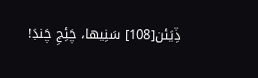ڏِيَئن[108] سَنِيها، چَئِجِ چَنڊَ!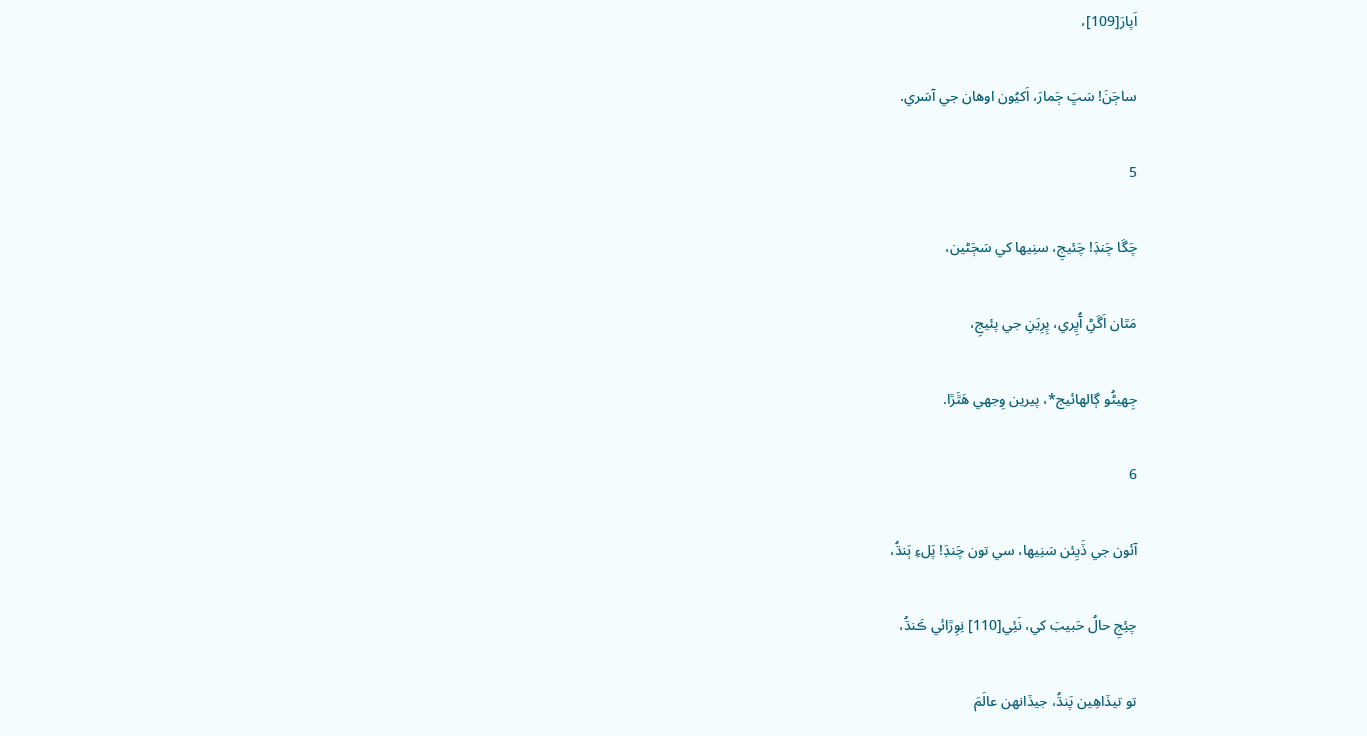اَپارَ[109]،

ساڄَنَ! سَڀَ ڄَمارَ، اَکيُون اوهان جي آسَري.

5

چَڱا چَنڊَ! چَئيجِ، سنِيها کي سَڄَڻين،

مَٿان اَڱڻِ آُڀِري، پِرِيَنِ جي پئيجِ،

جِهيڻُو ڳالهائيج*، پيرين وِجهي هَٿَڙا.

6

آئون جي ڏَيِئن سَنِيها، سي تون چَنڊَ! پَلءِ ٻَنڌُ،

چئِجِ حالُ حَبيبَ کي، نَئِي[110] نِوِڙائي ڪَنڌُ،

تو تيڏاهِين پَنڌُ، جيڏانهن عالَمَ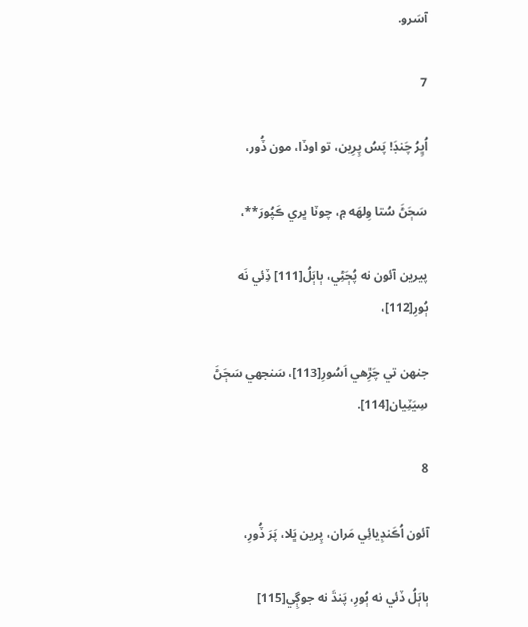آسَرو.

7

اُڀِرُ چَنڊَ! پَسُ پِرِين، تو اوڏا، مون ڏُور،

سَڄَڻَ سُتا وِلهَه ۾، چوٽا ڀري ڪَپُورَ**،

پيرين آئون نه پُڄَڻِي، ٻاٻَلُ[111] ڏِئي نَه ٻُورِ[112]،

جنهن تي چَڙِهي اَسُورِ[113]، سَنجهي سَڄَڻَ سِيَٽِيان[114].

8

آئون اُڪَنڊِيائِي مَران، پِرين ڀَلا، پَرَ ڏُورِ،

ٻاٻَلُ ڏئي نه ٻُورِ، پَنڌَ نه جوڳِي[115]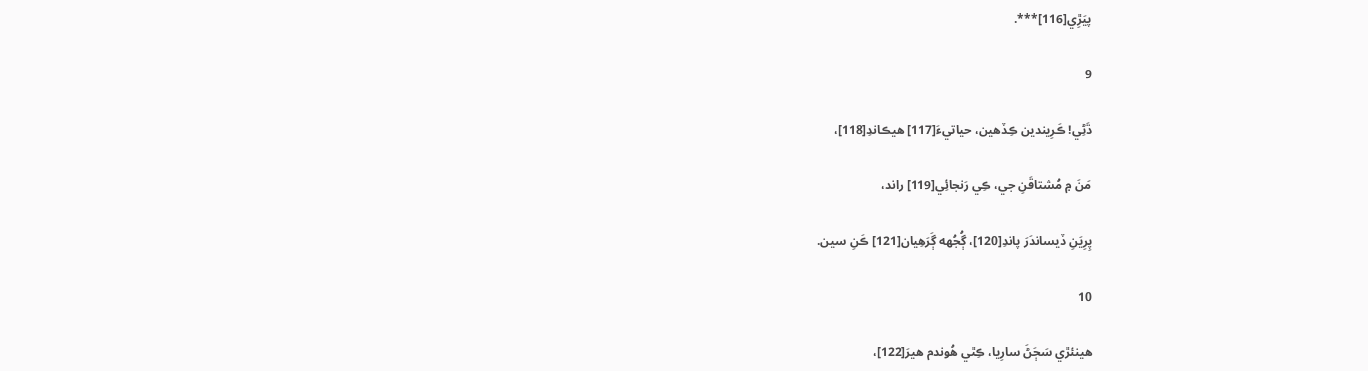پيَڙِي[116]***.

9

ڌَڻِي! ڪَرِيندين ڪِڏهين، حياتيءَ[117] هيڪاندِ[118]،

مَنَ ۾ مُشتاقَنِ جي، ڪِي رَنجائِي[119] راند،

پِرِيَنِ ڏيساندَرَ پاندِ[120]، ڳُجُهه ڳَرَهِيان[121] ڪَنِ سين.

10

هينئڙي سَڄَڻَ سارِيا، ڪِٿي هُوندم هيرَ[122]،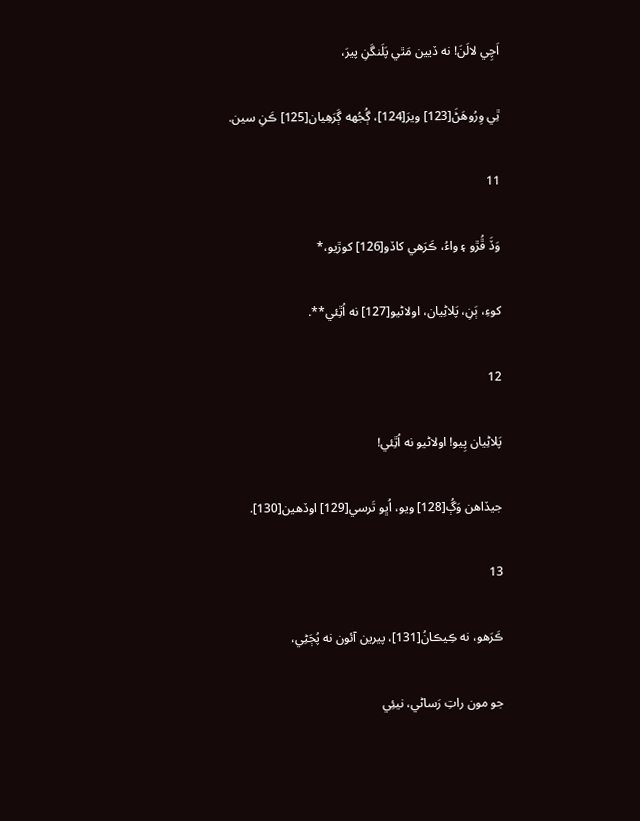اَچِي لالَنَ! نه ڏيين مَٿي پَلَنگَنِ پيرَ،

ٿِي وِرُوهَڻَ[123] ويرَ[124]، ڳُجُهه ڳَرَهِيان[125] ڪَنِ سين.

11

وَڏَ ڦُڙو ۽ واءُ، ڪَرَهي کاڏو[126] کوڙيو،*

کوءِ، ٻَنِ، پَلاڻِيان، اولاڻيو[127] نه اُٿِئي**.

12

پَلاڻِيان پِيو! اولاڻيو نه اُٿِئي!

جيڏاهن وَڳُ[128] ويو، اُڀو تَرسي[129] اوڏهين[130].

13

ڪَرَهو، نه ڪِيڪانُ[131]، پيرين آئون نه پُڄَڻِي،

جو مون راتِ رَساڻي، نيئِي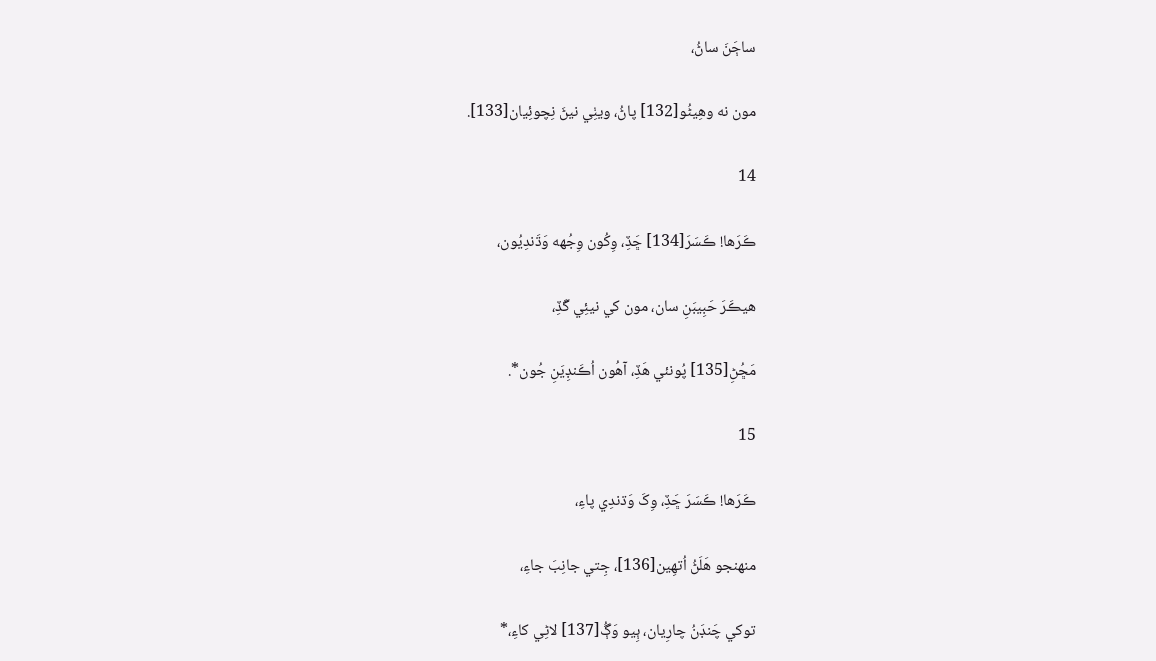ساڄَنَ ساڻُ،

مون نه وهِيڻُو[132] پاڻُ، ويٺِي نيڻَ نِچوئِيان[133].

14

ڪَرَها! ڪَسَرَ[134] ڇَڏِ، وِکُون وِجُهه وَڌَندِيُون،

هيڪَرَ حَبِيبَنِ سان، مون کي نيئِي گَڏِ،

مَڇُڻِ[135] پُونئي هَڏِ، آهُون اُڪَنڊِيَنِ جُون*.

15

ڪَرَها! ڪَسَرَ ڇَڏِ، وِکَ وَڌندِي پاءِ،

منهنجو هَلَڻُ اُتهِين[136]، جِتي جانِبَ جاءِ،

توکي چَنڊَنُ چارِيان، ٻِيو وَڳُ[137] لاڻِي کاءِ،*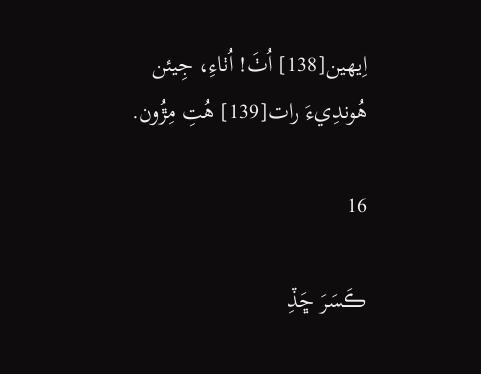اِيهين[138] اُٺَ! اُٺاءِ، جِيئن هُوندِيءَ رات[139] هُتِ مِڙُون.

16

ڪَسَرَ ڇَڏِ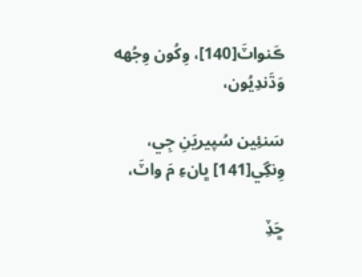ڪَنواٽَ[140]، وِکُون وِجُهه وَڌَندِيُون،

سَنئِين سُپيريَنِ جِي، وِنگِي[141] ڀانءِ مَ واٽَ،

ڇَڏِ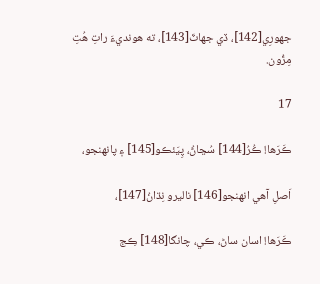جهورِي[142]، ڏي جهاٽَ[143]، ته هونديءَ راتِ هُتِ مِڙُون.

17

ڪَرَها! ڪُرُ[144] سُڃاڻُ، پِيَئڪو[145] ۽ پانهنجو،

اَصلِ آهي انهنجو[146] ناليرو نِڌانُ[147]،

ڪَرَها! اسان ساڻ، ڪي، چانگا[148] ڪِج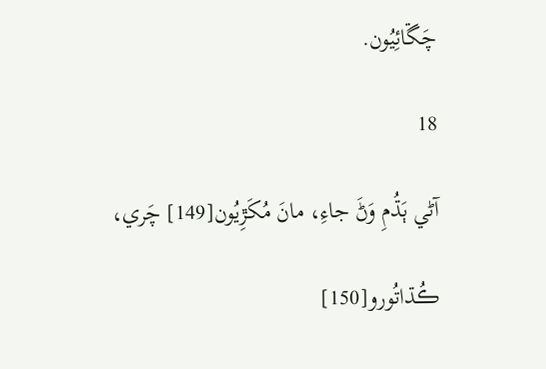چَڱائِيُون.

18

آڻي ٻَڌُمِ وَڻَ جاءِ، مانَ مُکَڙِيُون[149] چَري،

ڪُڌاتُورو[150]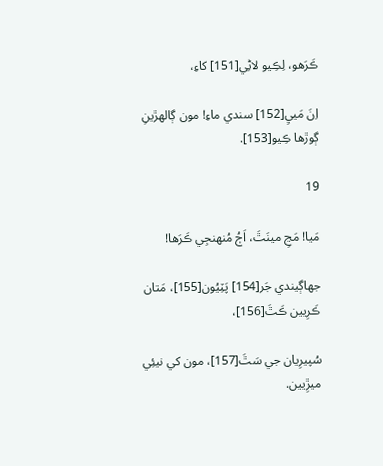ڪَرَهو، لِڪِيو لاڻِي[151] کاءِ،

اِنَ مَييِ[152] سندي ماءِ! مون ڳالهڙينِ ڳوڙها ڪِيو[153].

19

مَيا! مَڃِ مينَٿَ، اَڄُ مُنهنجِي ڪَرَها!

جهاڳيندي جَر[154] پَٽِيُون[155]، مَتان ڪَرِيين ڪَٿَ[156]،

سُپيرِيان جي سَٿَ[157]، مون کي نيئِي ميڙِيين.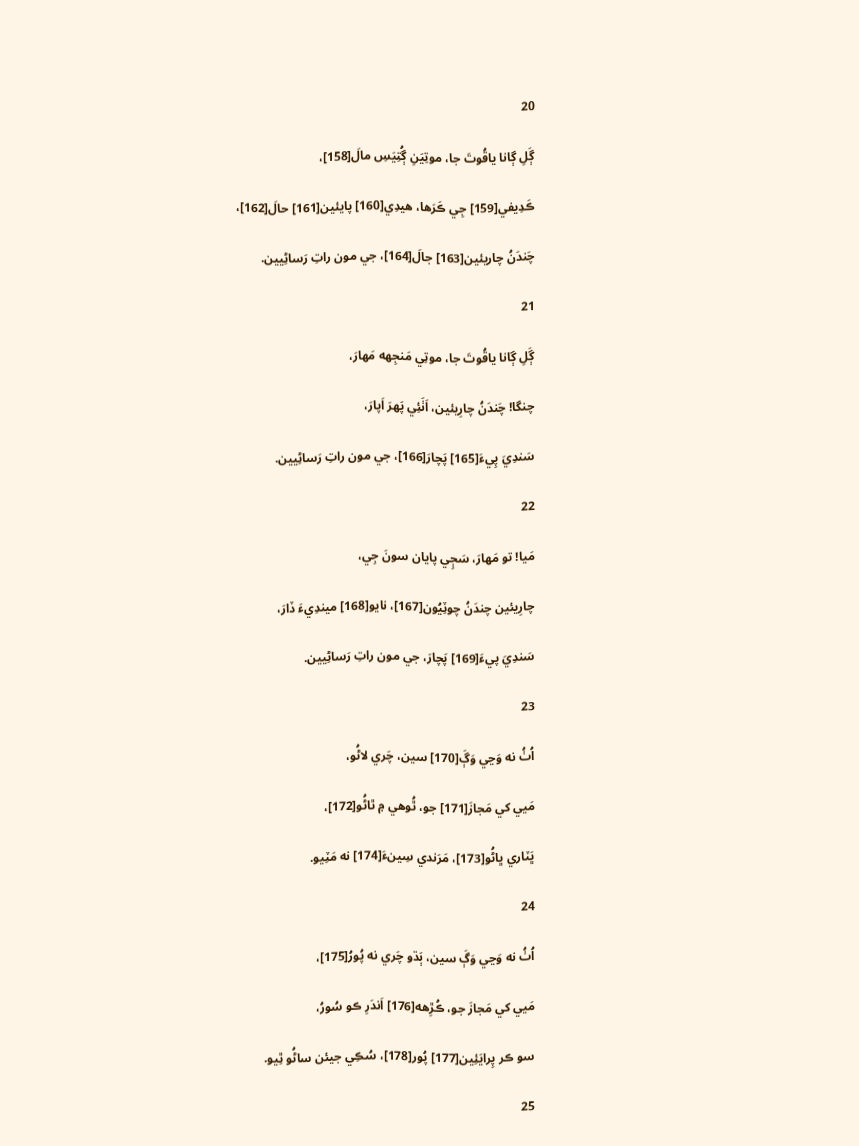20

ڳَلِ ڳانا ياقُوتَ جا، موتِيَنِ ڳُتِيَسِ مالَ[158]،

ڪَدِيفي[159] جِي ڪَرَها، هيدِي[160] پايئين[161] حالَ[162]،

چَندَنُ چاريئين[163] جالَ[164]، جي مون راتِ رَساڻِيين.

21

ڳَلِ ڳانا ياقُوتَ جا، موتِي مَنجِهه مَهارَ،

چنگا! چَندَنُ چارِيئين، اَٺَئِي پَهرَ اَپارَ،

سَندِيَ پِيءَ[165] پَچارَ[166]، جي مون راتِ رَساڻِيين.

22

مَيا! تو مَهارَ، سَڄِي پايان سونَ جِي،

چارِيئين چندَنُ چوٽِيُون[167]، نايو[168] ميندِيءَ ڏارَ،

سَندِيَ پيءَ[169] پَچارَ، جي مون راتِ رَساڻِيين.

23

اُٺُ نه وَڃي وَڳَ[170] سين، چَري لاڻُو،

مَيي کي مَجازَ[171] جو، ٿُوهي ۾ ٿاڻُو[172]،

ڀَٽاري ڀاڻُو[173]، مَرَندي سِينءَ[174] نه مَٽِيو.

24

اُٺُ نه وَڃي وَڳَ سين، ٻَڌو چَري نه پُورُ[175]،

مَيي کي مَجازَ جو، ڪُڙِهه[176] اَندَرِ ڪو سُورُ،

سو ڪر پِرايَئِين[177] پُور[178]، سُڪِي جيئن ساڻُو ٿِيو.

25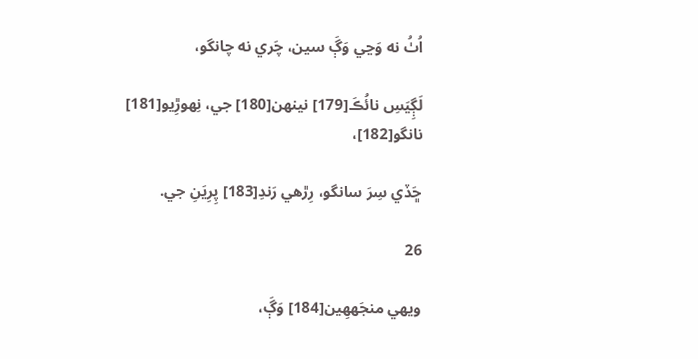اُٺُ نه وَڃي وَڳَ سين، چَري نه چانگو،

لَڳِيَسِ نائُڪَ[179] نينهن[180] جي، نِهوڙِيو[181] نانگو[182]،

ڇَڏي سِرَ سانگو، رِڙهي رَندِ[183] پِرِيَنِ جي.

26

ويهي منجَههِين[184] وَڳَ،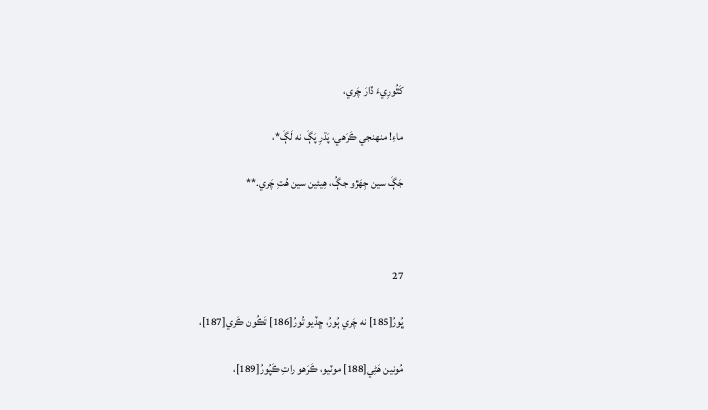کَٿُورِيءَ ڏارَ چَري،

ماءِ! منهنجي ڪَرَهي، پَڌرِ پَڳَ نه لَڳَ*،

جَڳَ سين جِهَڙو جڳُ، هِيئين سين هُتِ چَري.**



27

ڀُورُ[185] نه چَري ٻُورُ، ڇڏيو تُورُ[186] تَڪُون ڪَري[187]،

مُونين هَڻِي[188] موٽيو، ڪَرَهو راتِ ڪَپُورُ[189]،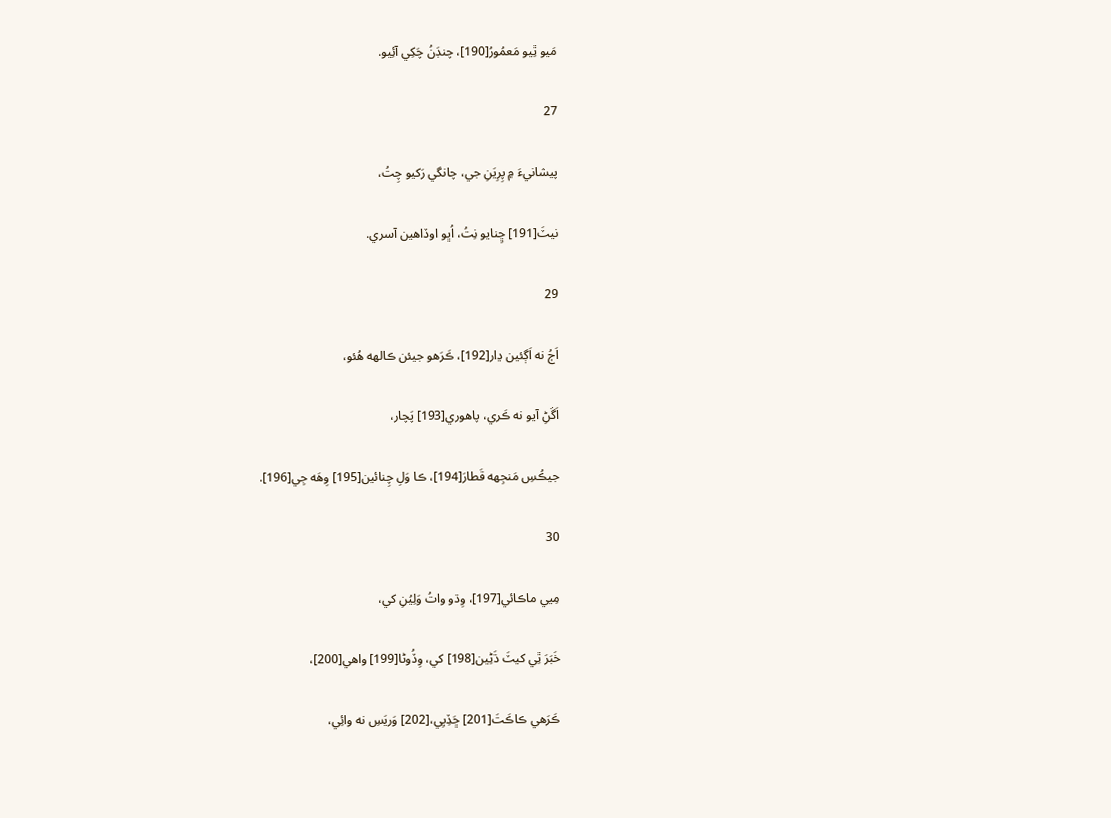مَيو ٿِيو مَعمُورُ[190]، چنڊَنُ چَکِي آئِيو.

27

پيشانيءَ ۾ پِرِيَنِ جي، چانگي رَکيو چِتُ،

نيٽَ[191] ڇِنايو نِتُ، اُڀو اوڏاهين آسري.

29

اَڄُ نه اَڳئين ڍار[192]، ڪَرَهو جيئن ڪالهه هُئو،

اَڱڻِ آيو نه ڪَري، پاهوري[193] پَچار،

جيڪُسِ مَنجِهه قَطارَ[194]، ڪا وَلِ چِنائين[195] وِهَه جِي[196].

30

مِيي ماڪائي[197]، وِڌو واتُ وَلِيُنِ کي،

خَبَرَ ٿِي کيٽَ ڌَڻِين[198] کي، وِڏُوڻا[199] واهي[200]،

ڪَرَهي ڪاڪَتَ[201] ڇَڏِيِي،[202] وَريَسِ نه وائِي،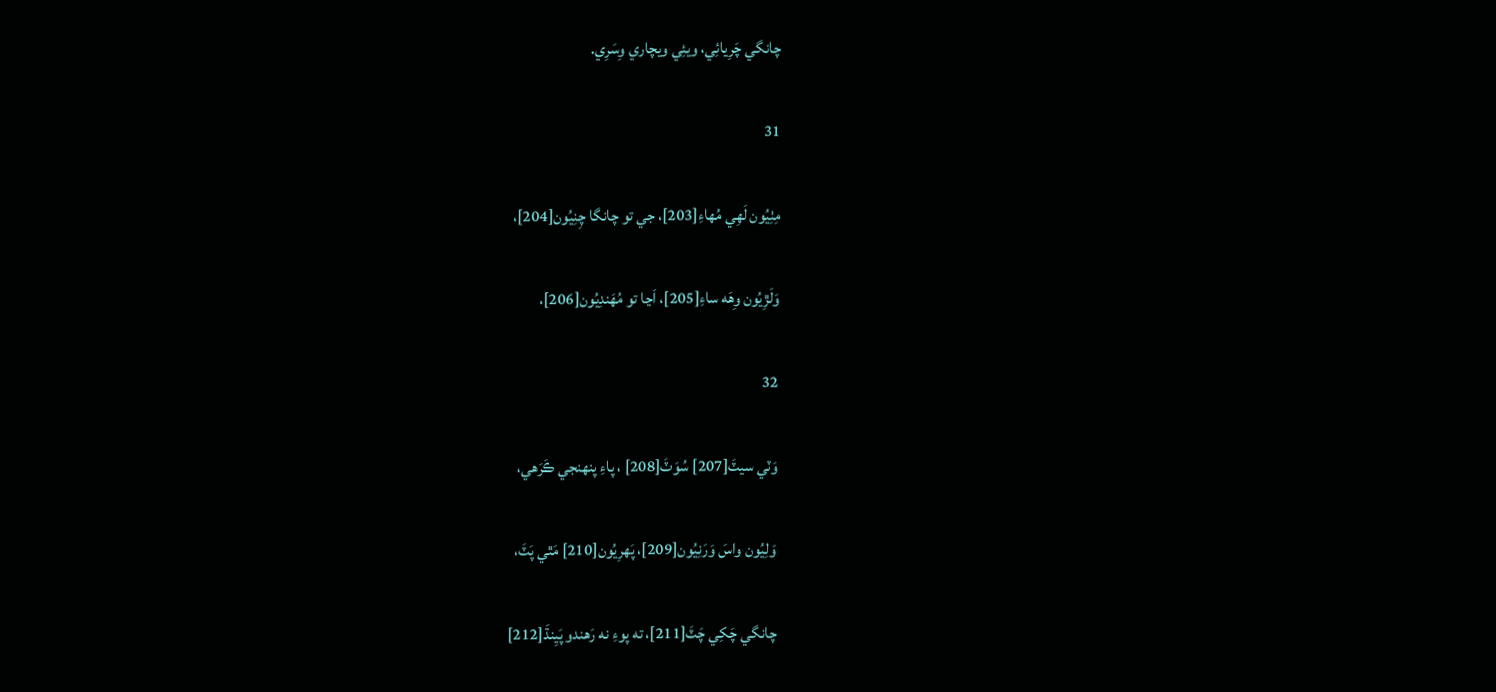چانگي چَرِيائِي، ويئِي ويچاري وِسَرِي.

31

مِٺِيُون لَهِي مُهاءِ[203]، جي تو چانگا چِنِيُون[204]،

وَلَڙِيُون وِهَه ساءِ[205]، اَڃا تو مُهَندِيُون[206]،

32

وَٽي سيٽَ[207] سُوَٽَ[208] ، پاءِ پنهنجي ڪَرَهي،

وَلِيُون واسَ وَرَنِيُون[209]، پَهرِيُون[210] مَٿي پَٽَ،

چانگي چَکِي چَٽَ[211]، ته پوءِ نه رَهندو پَيِنڌَ[212]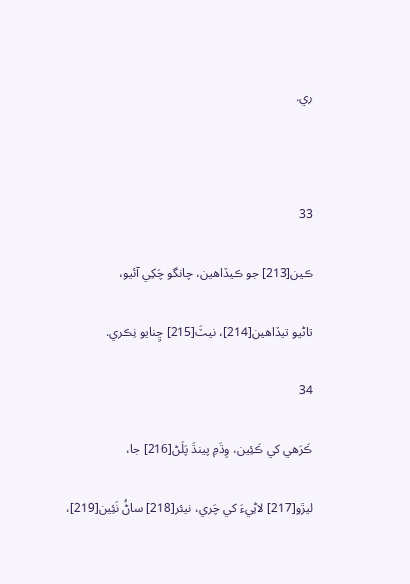ري.



33

ڪين[213] جو ڪيڏاهين، چانگو چَکِي آئيو،

تاڻيو تيڏاهين[214]، نيٽَ[215] ڇِنايو نِڪري.

34

ڪَرَهي کي ڪَئِين، وِڌَمِ پينڌَ پَلَڻ[216] جا،

ليڙو[217] لاڻِيءَ کي چَري، نيئر[218] ساڻُ نَئِين[219]،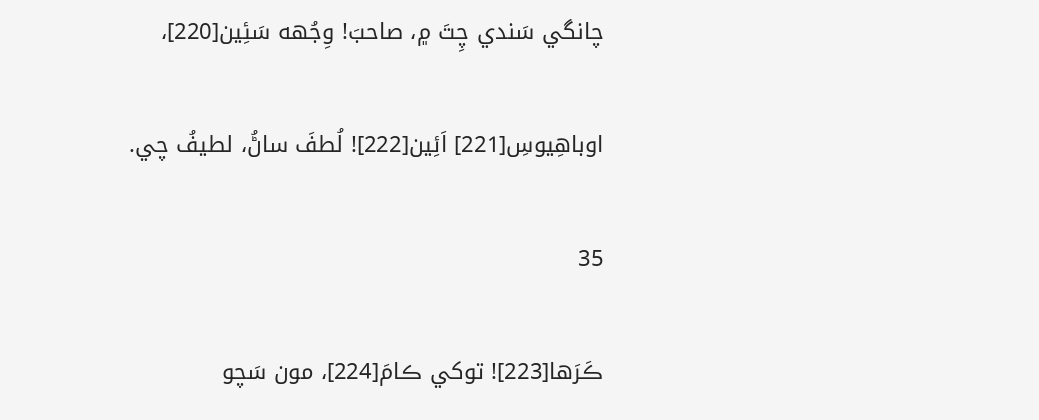چانگي سَندي چِتَ ۾، صاحبَ! وِجُهه سَئِين[220]،

اوباهِيوسِ[221] اَئِين[222]! لُطفَ ساڻُ، لطيفُ چي.

35

ڪَرَها[223]! توکي ڪامَ[224]، مون سَچو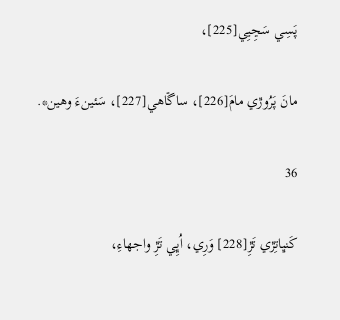پَسِي سَڃِيِي[225]،

مانَ پَرُوڙي مامَ[226]، ساڱاهي[227]، سَئينءَ وهين*.

36

کَنڀاتِڙي تَڙِ[228] وَرِي، اُڀِي تَڙِ واجهاءِ،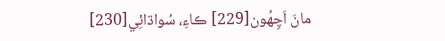مانَ اَچِهُون[229] ڪاءِ، سُواڌائِي[230]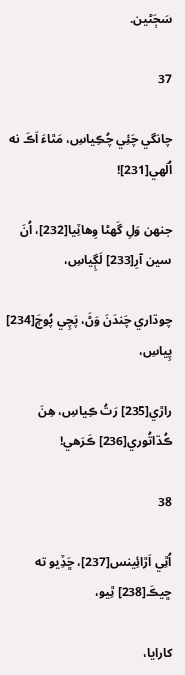سَڄَڻين.

37

چانگي چَئِي چُڪِياسِ، مَٿاءَ اَڪَ نه اُلَهي[231]!

جنهن وَلِ گَهڻا وِهاٽِيا[232]، اُنَ سين آرِ[233] لَڳِياسِ،

چوڌاري چَندَنَ وَڻَ، پَچِي پُوڄَ[234] پِياسِ،

راڙي[235] رَتُ ڪِياسِ، هِنَ ڪُڌاتُوري[236] ڪَرَهي!

38

اُٿِي اَڙائِينس[237]، ڇَڏِيو ته ڇيڪَ[238] ٿِيو،

کارايا،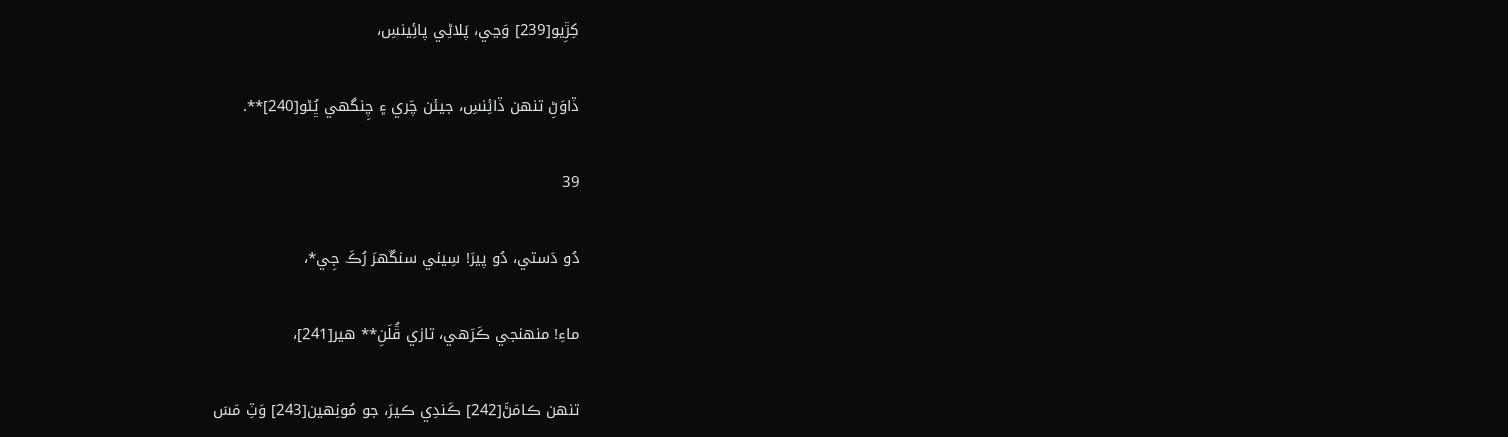کِڙِيو[239] وَڃي، پَلاڻِي پائِينسِ،

ڏاوَڻِ تنهن ڏائِنسِ، جيئن چَري ۽ چِنگهي ڀُڻو[240]**.

39

دُو دَستي، دُو پيرَ! سِيني سنڱهرَ رُڪَ جِي*،

ماءِ! منهنجي ڪَرَهي، تازي ڦُلَنِ** هير[241]،

تنهن ڪامَڻَ[242] ڪَندِي ڪيرَ، جو مُونِهين[243] وَٽِ مَسَ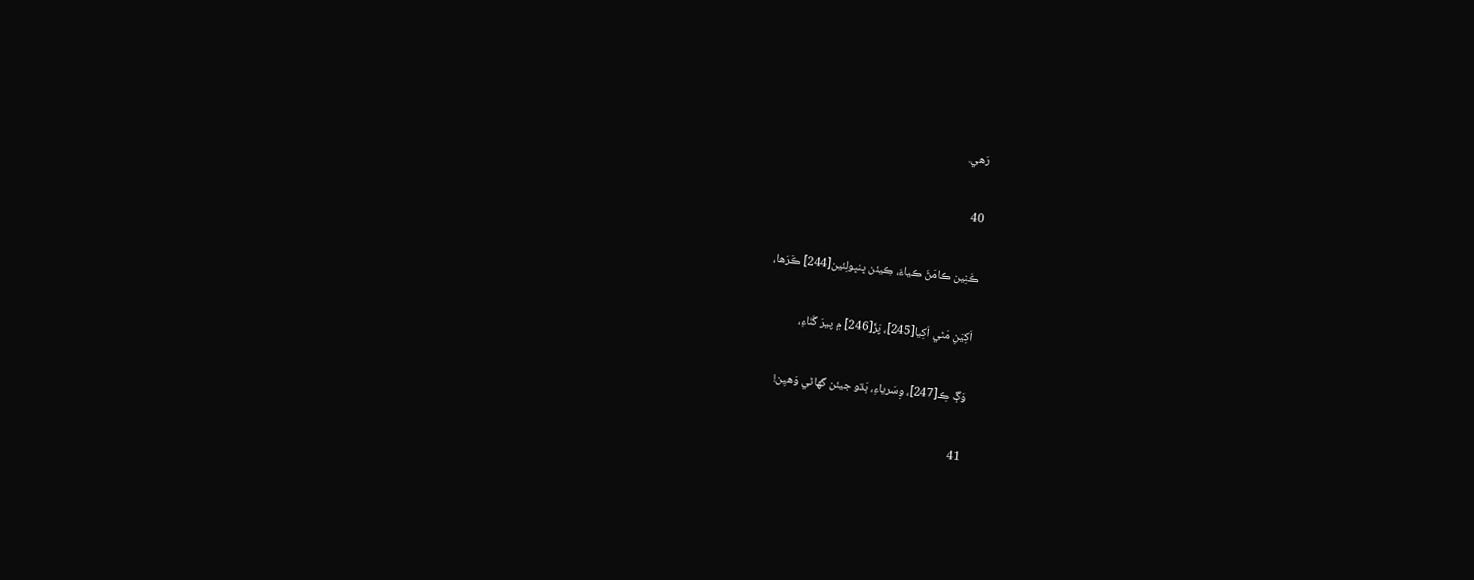رَهي.

40

ڪَنِين ڪامَڻَ ڪياءَ، ڪِيئن ڀنڀولِئين[244] ڪَرَها،

اَکِيَنِ مَٿي اَکِيا[245]، پَڙَ[246] ۾ پيرَ ڱٺاءِ،

وَڳَ ڪِ[247]، وِسَرياءِ، ٻَڌو جيئن گهاڻي وَهيِن!

41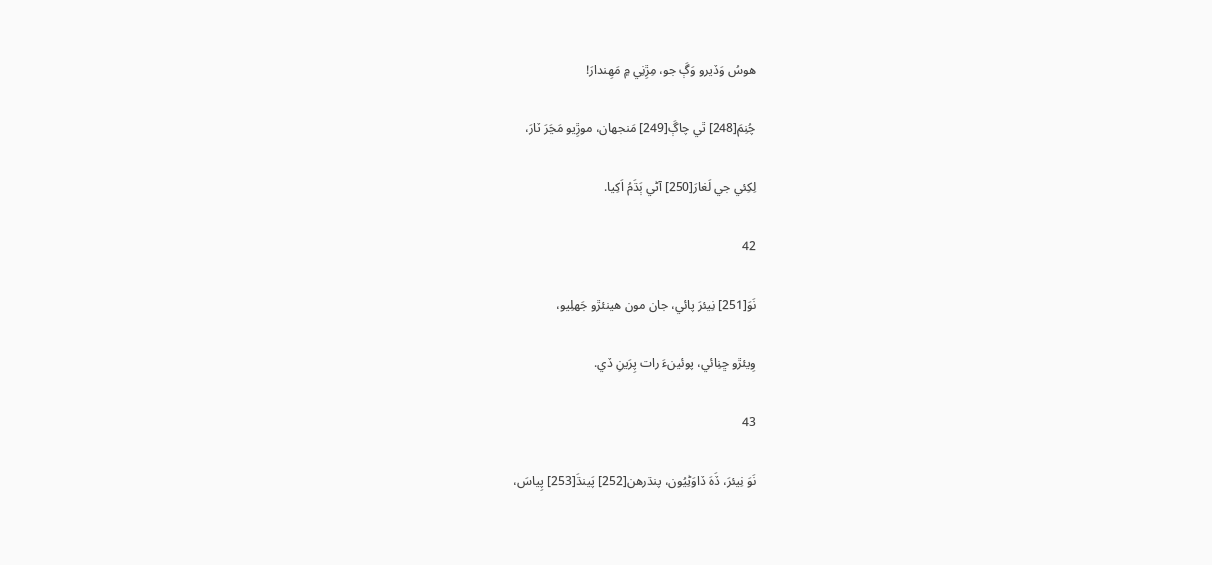هوسُ وَڏيرو وَڳَ جو، مِڙِنِي ۾ مَهِندارَ!

چُنِمَ[248] ٿي چاڳَ[249] مَنجهان، موڙِيو مَڃَرَ ٽارَ،

لِکِئي جي لَغارَ[250] آڻي ٻَڌَمُ اَکِيا.

42

نَوَ[251] نِيئرَ پائي، جان مون هينئڙو جَهلِيو،

وِيئڙو ڇنِائي، پوئينءَ رات پِرَينِ ڏي.

43

نَوَ نِيئرَ، ڏَهَ ڏاوَڻِيُون، پنڌرهن[252] پَينڌَ[253] پِياسَ،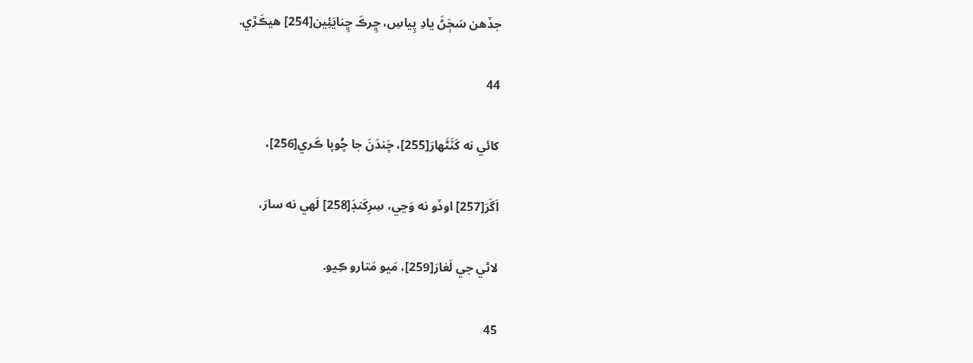جڏهن سَڄَڻَ يادِ پِياسِ، ڇِرڪَ ڇِنايَئِين[254] هيڪَڙي.

44

کائي نه کَٽَڻَهارَ[255]، چَندَنَ جا چُوپا ڪَري[256]،

اَگَرَ[257] اوڏو نه وَڃي، سِرِکَنڊَ[258] لَهي نه سارَ،

لاڻي جي لَغارَ[259]، مَيو مَتارو ڪِيو.

45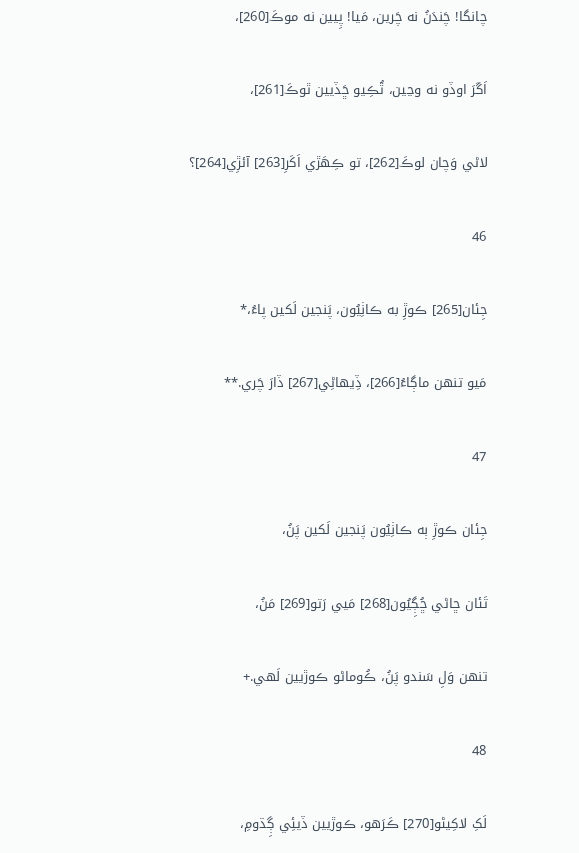چانگا! چَندَنُ نه چَرين، مَيا! پِيين نه موڪَ[260]،

اَڱرَ اوڏو نه وڃين، ٿُڪِيو ڇَڏيين ٿوڪَ[261]،

لاڻي وَچان لوڪَ[262]، تو ڪِهَڙي اَکَرِ[263] آئڙِي[264]؟

46

جِئان[265] ڪوڙِ به ڪاٺِيُون، پَنجين لَکين پاءُ،*

مَيو تنهن ماڳاءُ[266]، ڏِيهاڻِي[267] ڏارَ چَري.**

47

جِئان ڪوڙِ ٻه ڪاٺِيُون پَنجين لَکين پَنُ،

تَئان ڇاڻي ڇُڳِيُون[268] مَيي رَتو[269] مَنُ،

تنهن وَلِ سَندو پَنُ، ڪُوماڻو ڪوڙيين لَهي.+

48

لَکِ لاکِيڻو[270] ڪَرَهو، ڪوڙيين ڏيئِي ڳِڌومِ،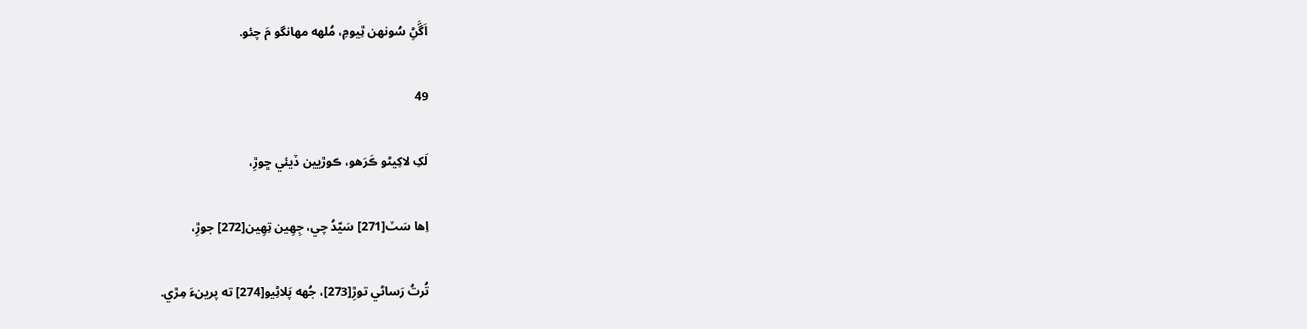اَڱَڻِ سُونهن ٿِيومِ، مُلهه مهانگو مَ چئو.

49

لَکِ لاکِيڻو ڪَرَهو، ڪوڙيين ڏيئي ڇوڙِ،

اِها سَٽ[271] سَيّدُ چي، جِهِين تِهِين[272] جوڙِ،

تُرتُ رَساڻي توڙِ[273]، جُهه پَلاڻِيو[274] ته پرينءَ مِڙي.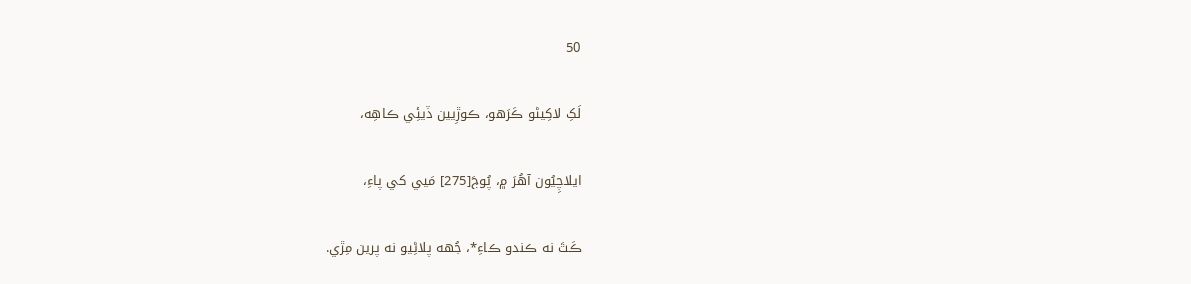50

لَکِ لاکِيڻو ڪَرَهو، ڪوڙِيين ڏيئِي ڪاهِه،

ايلاچِيُون آهُرَ ۾، پُوڄَ[275] مَيي کي پاءِ،

ڪَٿَ نه ڪندو ڪاءِ*، جُهه پلاڻِيو نه پرين مِڙي.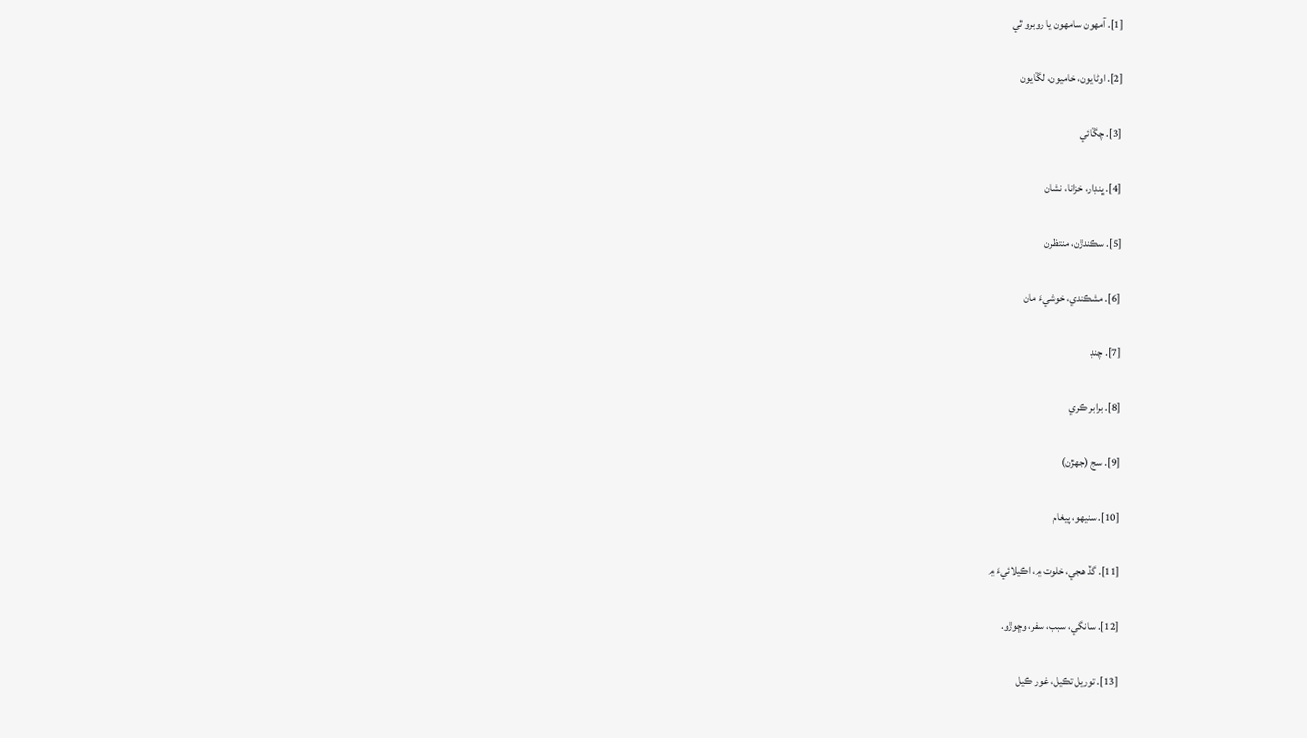[1]. آمهون سامهون يا روبرو ٿي

[2]. اوڻايون، خاميون، لڱايون

[3]. چڱائي

[4]. ڀنڊار، خزانا، نشان

[5]. سڪندڙن، منتظرن

[6]. مشڪندي، خوشيءَ مان

[7]. چنڊ

[8]. برابر ڪري

[9]. سج (جهڙن)

[10]. سنيهو، پيغام

[11]. گڏ هجي، خلوت ۾، اڪيلائيءَ ۾

[12]. سانگي، سبب، سفر، وڇوڙو.

[13]. توريل تڪيل، غور ڪيل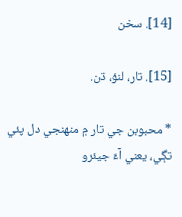[14]. سخن

[15]. تار، لنؤ، ڌن.

* محبوبن جي تار ۾ منهنجي دل پئي تڳي، يعني آءٌ جيئرو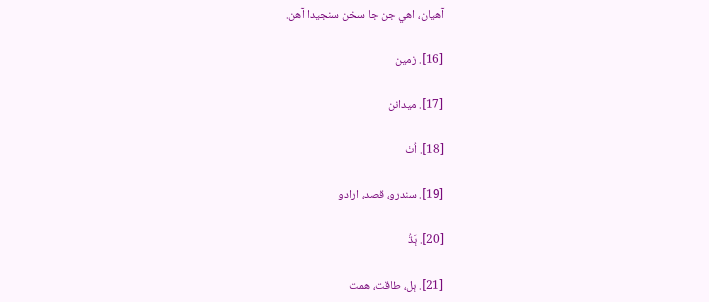آهيان، اهي جن جا سخن سنجيدا آهن.

[16]. زمين

[17]. ميدانن

[18]. اُٺ

[19]. سندرو، قصد، ارادو

[20]. ٻَڌُ

[21]. ٻل، طاقت، همت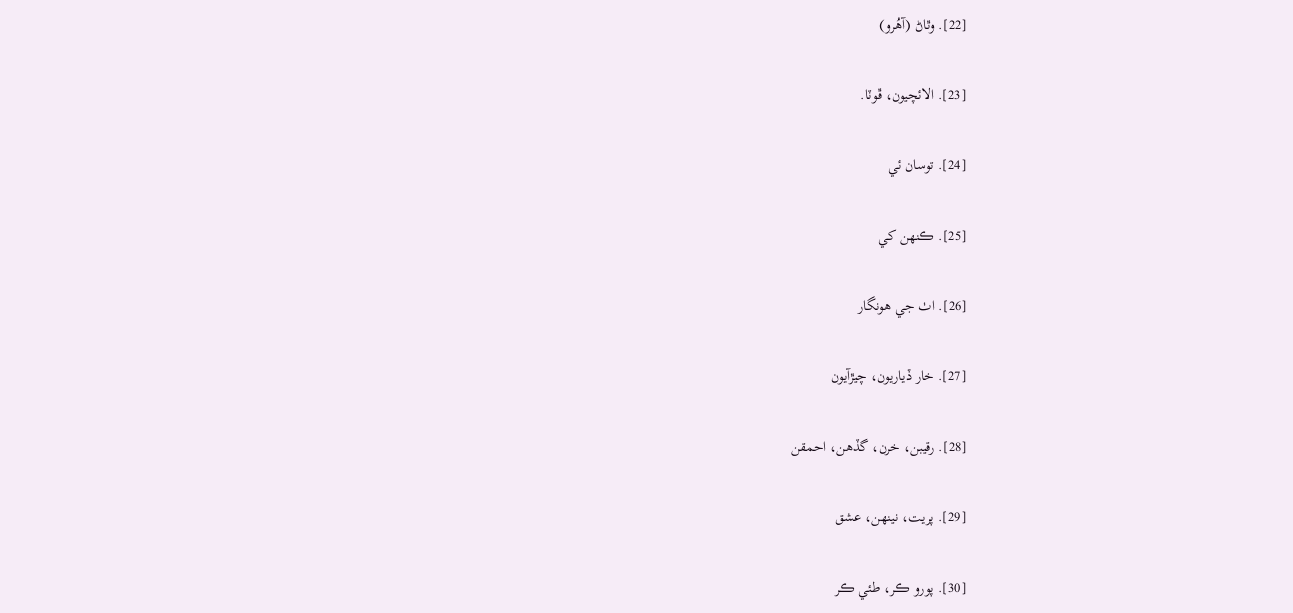[22]. وٿاڻ (آهُرو)

[23]. الائچيون، ڦوٽا.

[24]. توسان ئي

[25]. ڪنهن کي

[26]. اٺ جي هونگار

[27]. خار ڏياريون، چيڙآيون

[28]. رقيبن، خرن، گڏهن، احمقن

[29]. پريت، نينهن، عشق

[30]. پورو ڪر، طئي ڪر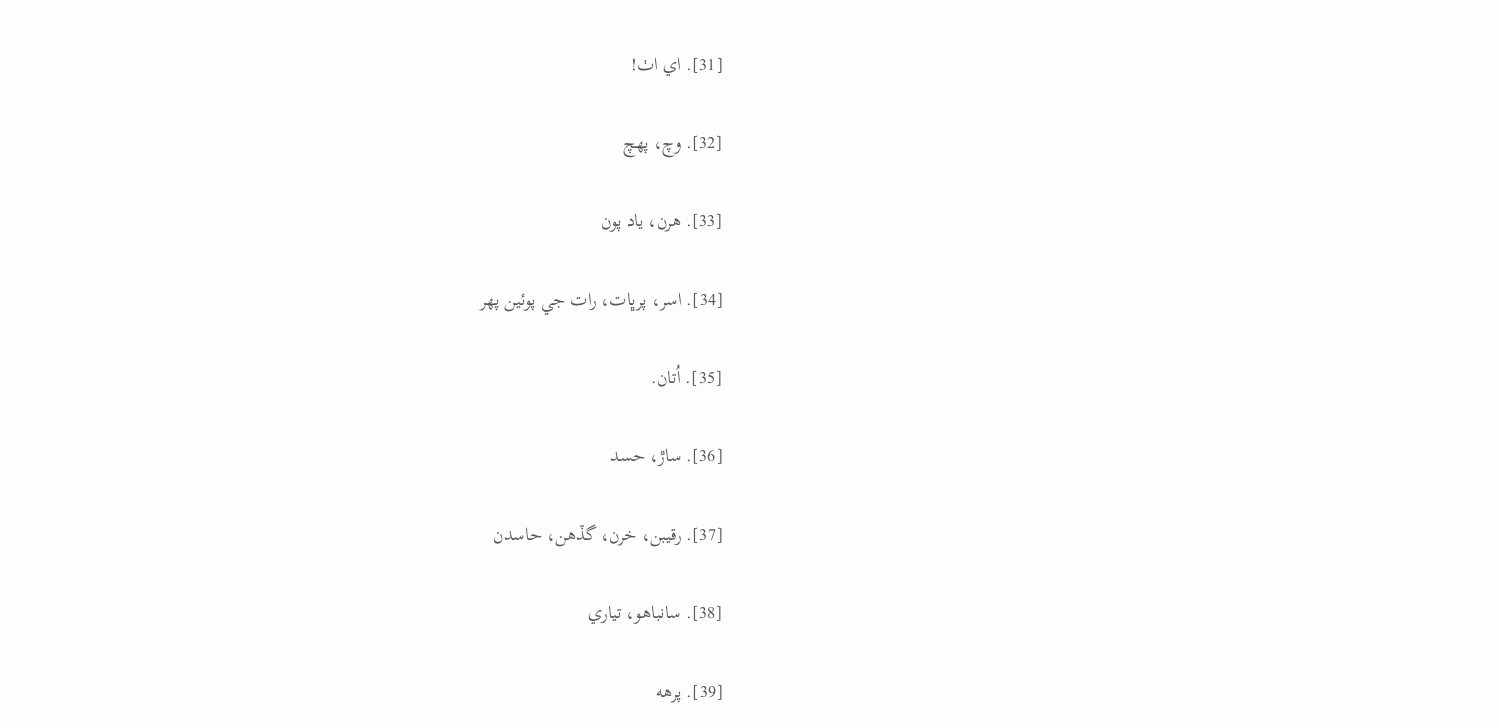[31]. اي اٺ!

[32]. وچ، پهچ

[33]. هرن، ياد پون

[34]. اسر، پرڀات، رات جي پوئين پهر

[35]. اُتان.

[36]. ساڙ، حسد

[37]. رقيبن، خرن، گڏهن، حاسدن

[38]. سانباهو، تياري

[39]. پرهه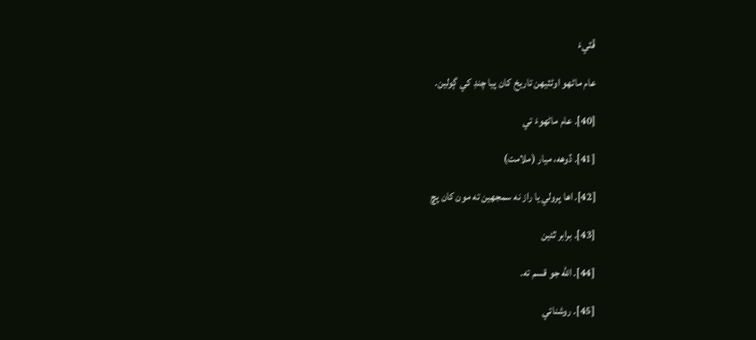ڦٽيءَ

عام ماڻهو اوڻٽيهن تاريخ کان پيا چنڊ کي ڳولين.

[40]. عام ماڻهوءَ تي

[41]. ڏوهه، ميار (ملامت)

[42]. اها پرولي يا راز نه سمجهين ته مون کان پڇ

[43]. برابر ٿئين

[44]. الله جو قسم ته.

[45]. روشنائي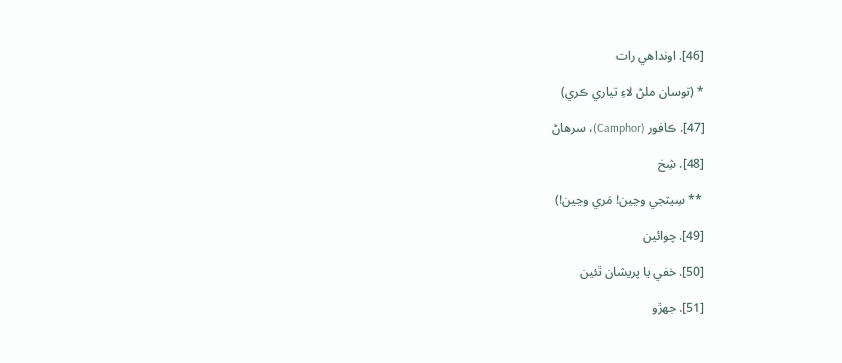[46]. اونداهي رات

* (توسان ملڻ لاءِ تياري ڪري)

[47]. ڪافور (Camphor)، سرهاڻ

[48]. شِخ

 ** سِيٽجي وڃين! مَري وڃين!)

[49]. چوائين

[50]. خفي يا پريشان ٿئين

[51]. جهڙو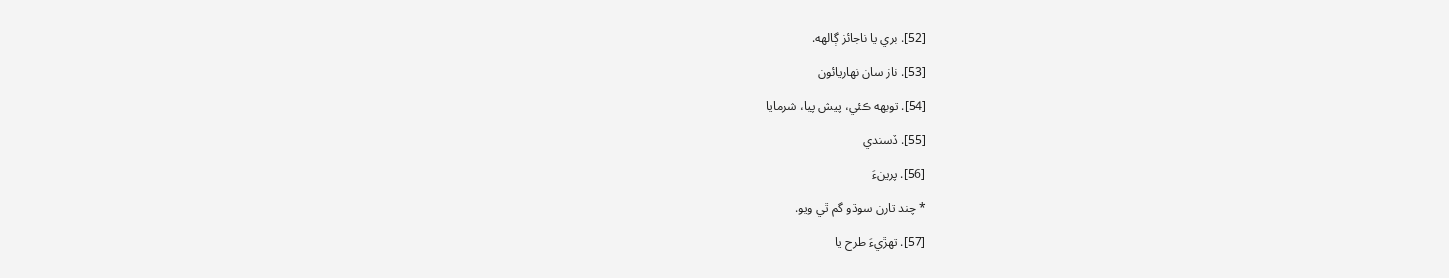[52]. بري يا ناجائز ڳالهه.

[53]. ناز سان نهاريائون

[54]. توبهه ڪئي، پيش پيا، شرمايا

[55]. ڏسندي

[56]. پرينءَ

* چند تارن سوڌو گم ٿي ويو.

[57]. تهڙيءَ طرح يا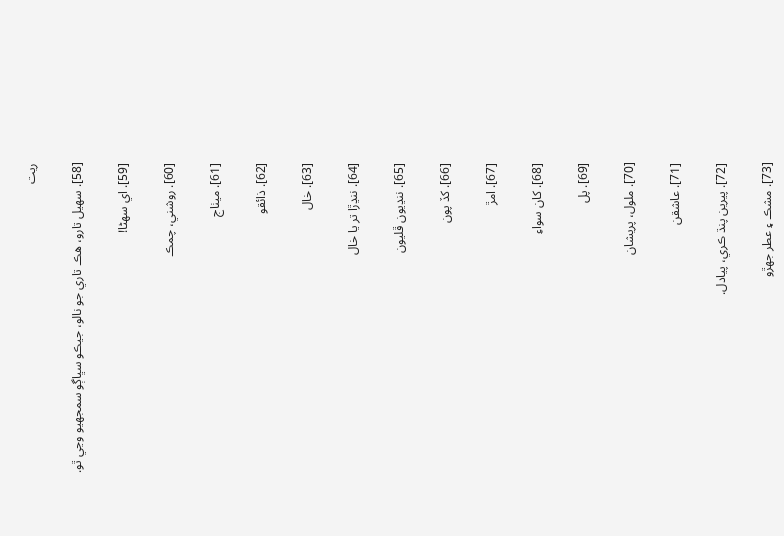ريت

[58]. سهيل تارو، هڪ تاري جو نالو، جيڪو سڀاڳو سمجهيو وڃي ٿو.

[59]. اي سهڻا!

[60]. روشني، چمڪ

[61]. ميٺاج

[62]. ذائقو

[63]. خال

[64]. ننڍڙا تر يا خال

[65]. ننڍيون ڦليون

[66]. کڏ پون

[67]. امڙ

[68]. کان سواءِ

[69]. پل

[70]. ملول، پريشان

[71]. عاشقن

[72]. پيرين پنڌ ڪري، پيادل.

[73]. مشڪ ۽ عطر جهڙو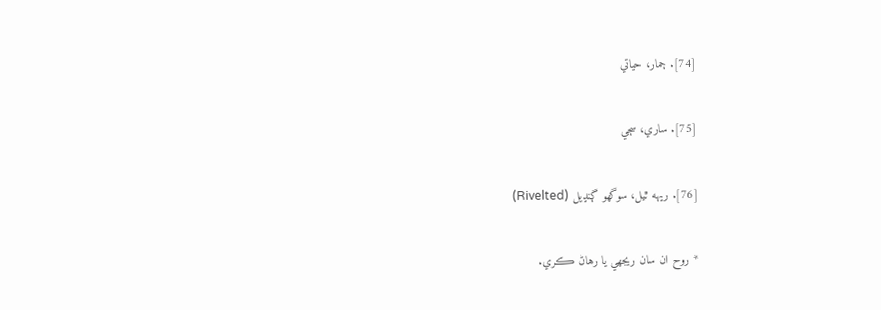[74]. ڄمار، حياتي

[75]. ساري، سڄي

[76]. ريهه ٿيل، سوگهو ڳنڍيل (Rivelted)

* روح ان سان ريجهي يا رهاڻ ڪري.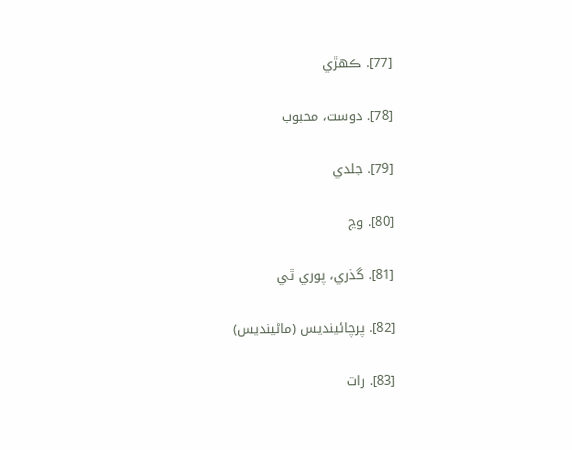[77]. ڪهڙي

[78]. دوست، محبوب

[79]. جلدي

[80]. وڃ

[81]. گذري، پوري ٿي

[82]. پرچائينديس (ماڻينديس)

[83]. رات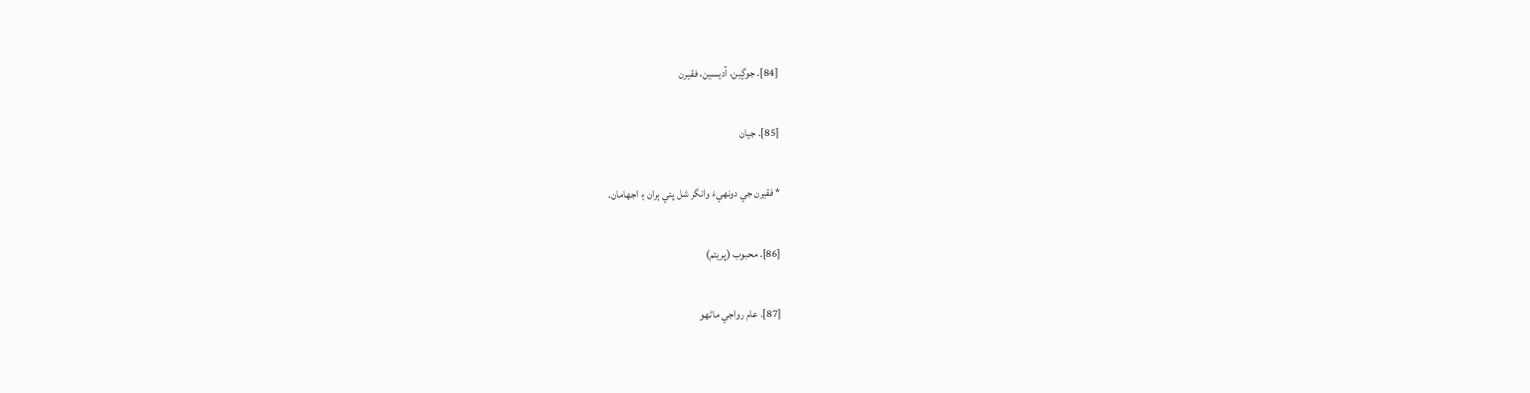[84]. جوڳين، آديسين، فقيرن

[85]. جيان

* فقيرن جي دونهيءَ وانگر شل پئي ٻران ۽ اجهامان.

[86]. محبوب (پريتم)

[87]. عام رواجي ماڻهو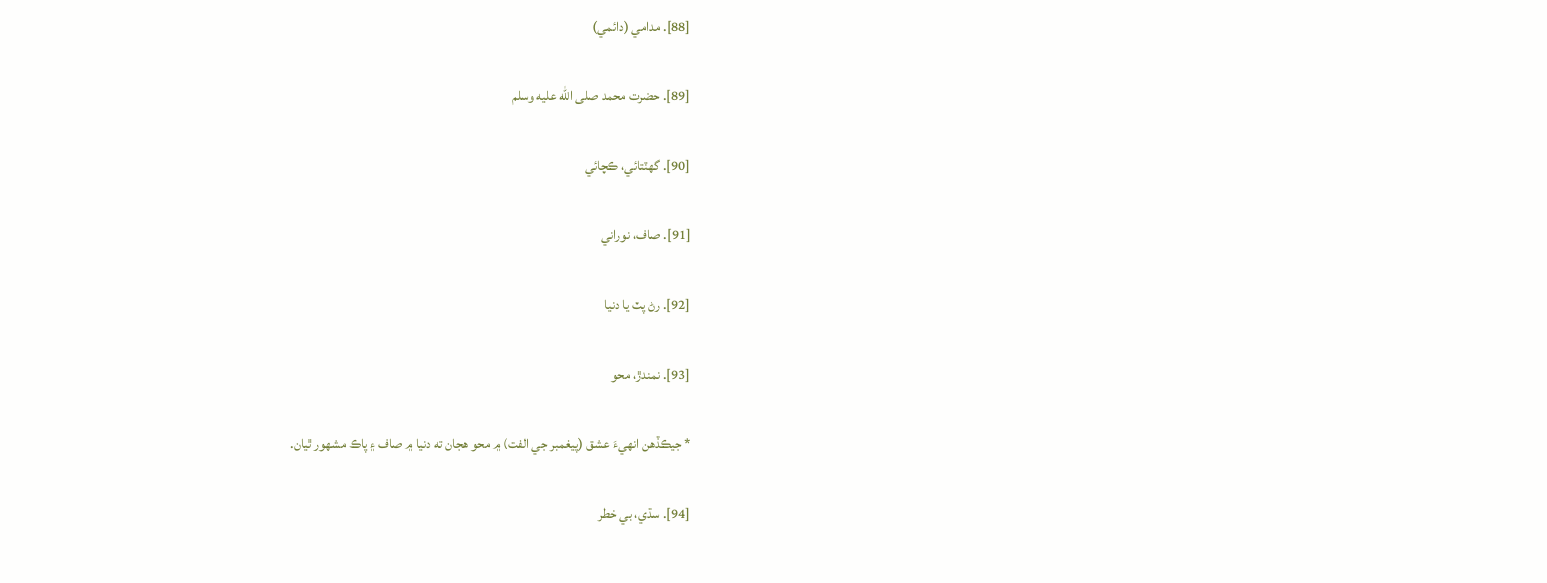[88]. مدامي (دائمي)

[89]. حضرت محمد صلى الله عليه وسلم

[90]. گهٽتائي، ڪچائي

[91]. صاف، نوراني

[92]. رڻ پٽ يا دنيا

[93]. نمندڙ، محو

* جيڪڏهن انهيءَ عشق (پيغمبر جي الفت) ۾ محو هجان ته دنيا ۾ صاف ۽ پاڪ مشهور ٿيان.

[94]. سڌي، بي خطر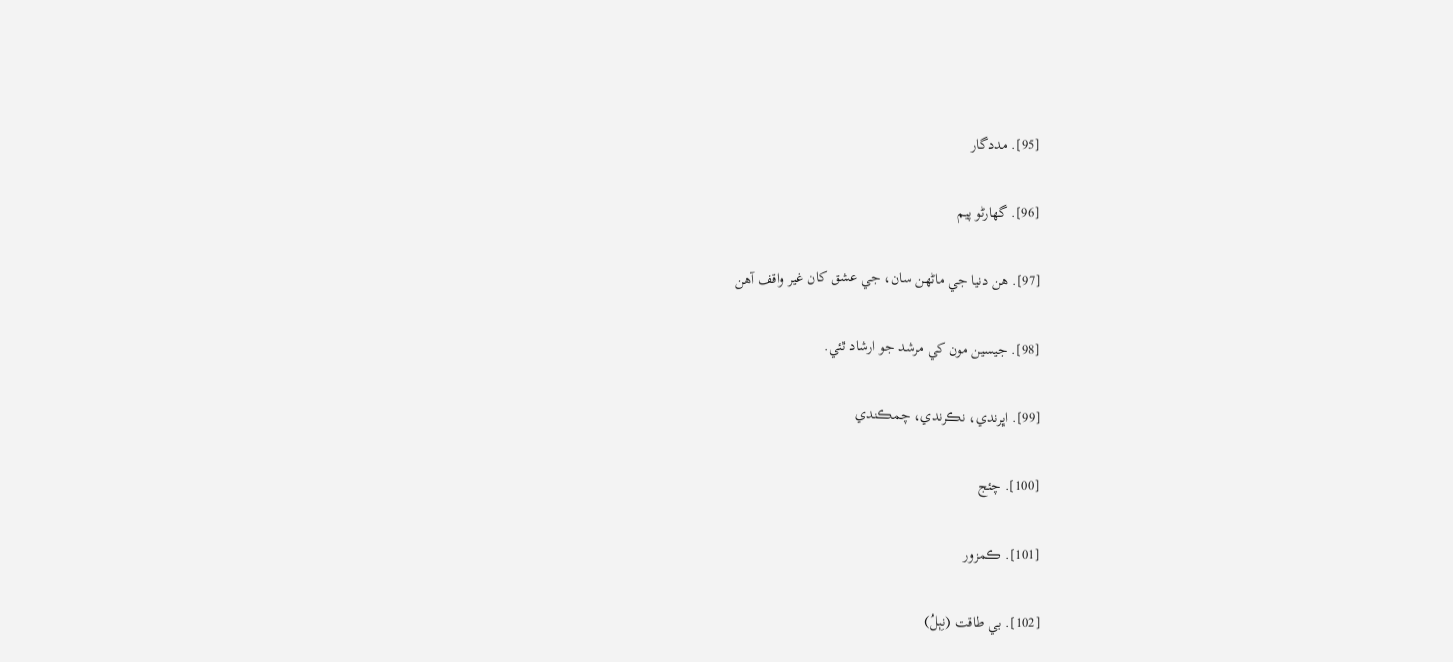[95]. مددگار

[96]. گهارڻو پيم

[97]. هن دنيا جي ماڻهن سان، جي عشق کان غير واقف آهن

[98]. جيسين مون کي مرشد جو ارشاد ٿئي.

[99]. اڀرندي، نڪرندي، چمڪندي

[100]. چئج

[101]. ڪمزور

[102]. بي طاقت (نِٻلُ)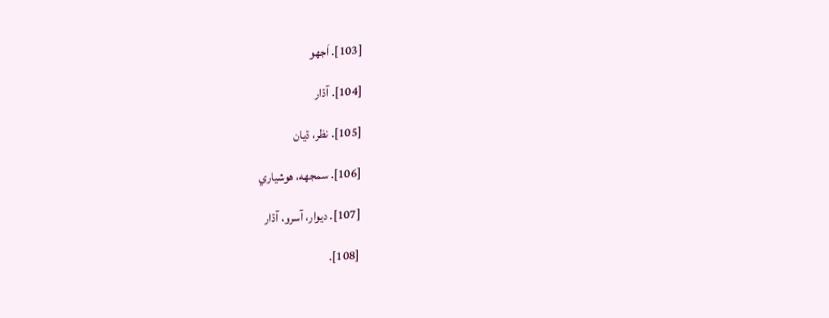[103]. اَجهو

[104]. آڌار

[105]. نظر، ڌيان

[106]. سمجهه، هوشياري

[107]. ديوار، آسرو، آڌار

[108].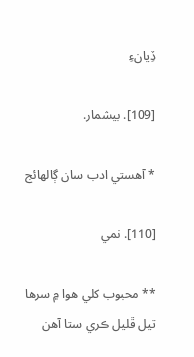ڏِيانءِ

[109]. بيشمار.

* آهستي ادب سان ڳالهائج

[110]. نمي

** محبوب کلي هوا ۾ سرها تيل ڦليل ڪري ستا آهن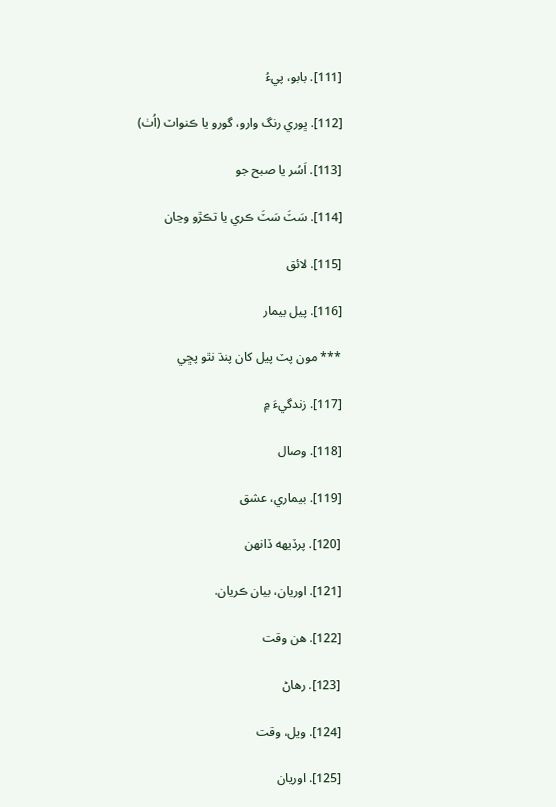[111]. بابو، پيءُ

[112]. ڀوري رنگ وارو، گورو يا ڪنواٽ (اُٺ)

[113]. اَسُر يا صبح جو

[114]. سَٽَ سَٽَ ڪري يا تڪڙو وڃان

[115]. لائق

[116]. پيل بيمار

*** مون پٽ پيل کان پنڌ نٿو پڇي

[117]. زندگيءَ ۾

[118]. وصال

[119]. بيماري، عشق

[120]. پرڏيهه ڏانهن

[121]. اوريان، بيان ڪريان.

[122]. هن وقت

[123]. رهاڻ

[124]. ويل، وقت

[125]. اوريان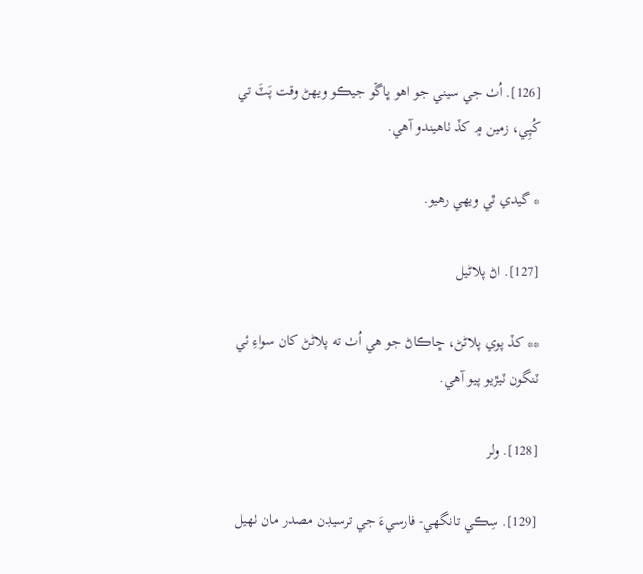[126]. اُٺ جي سيني جو اهو ڀاڱو جيڪو ويهڻ وقت پَٽَ تي کُپِي، زمين ۾ کڏ ٺاهيندو آهي.

* گيدي ٿي ويهي رهيو.

[127]. اڻ پلاڻيل

** کڏ پوي پلاڻڻ، ڇاڪاڻ جو هي اُٺ ته پلاڻڻ کان سواءِ ئي ٽنگون ٽيڙيو پيو آهي.

[128]. ولر

[129]. سِڪي تانگهي- فارسيءَ جي ترسيڊن مصدر مان ٺهيل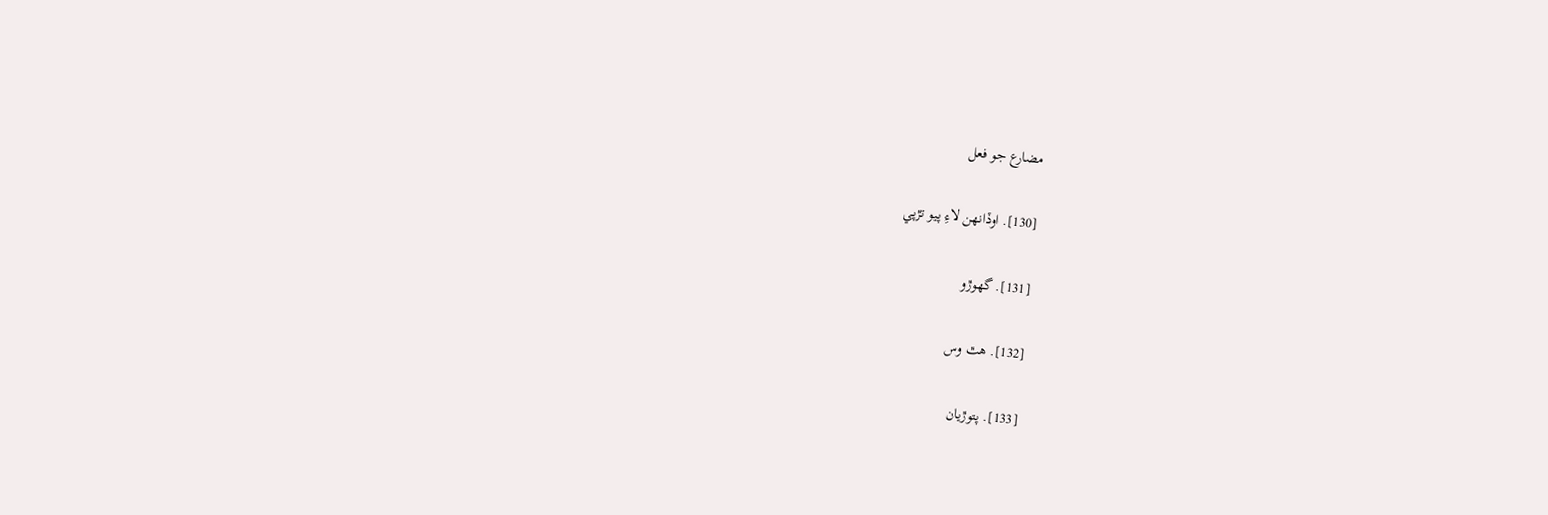مضارع جو فعل

[130]. اوڏانهن لاءِ پيو تڙپي

[131]. گهوڙو

[132]. هٿ وس

[133]. پتوڙيان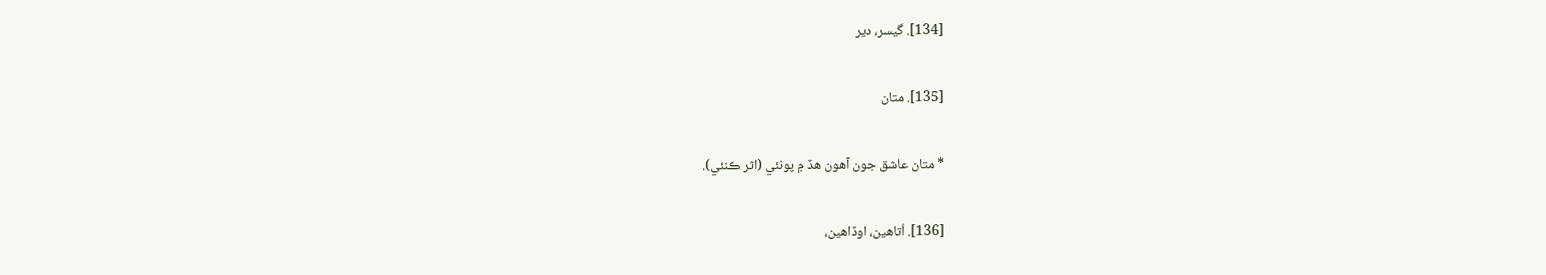[134]. گيسر، دير

[135]. متان

* متان عاشق جون آهون هڏ ۾ پونئي (اثر ڪنئي).

[136]. اُتاهين، اوڏاهين،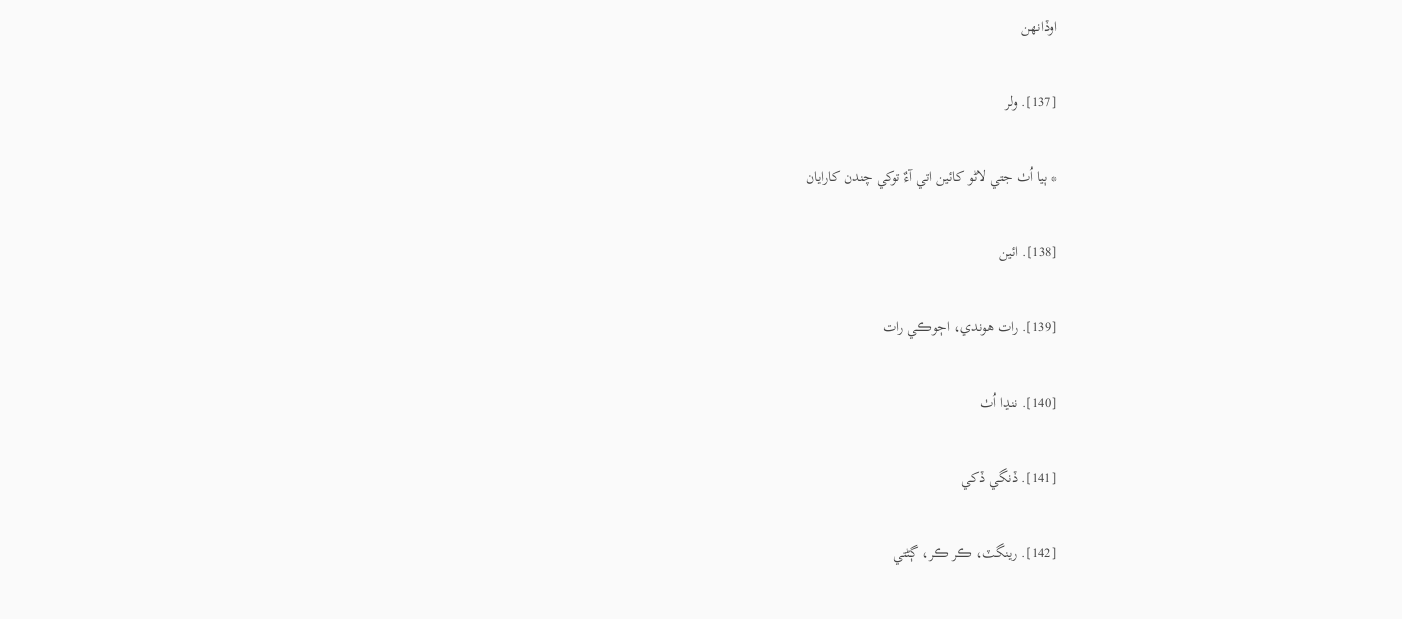اوڏانهن

[137]. ولر

* ٻيا اُٺ جتي لاڻو کائين اتي آءٌ توکي چندن کارايان

[138]. ائين

[139]. رات هوندي، اڄوڪي رات

[140]. ننڍا اُٺ

[141]. ڏنگي ڏکي

[142]. رينگٽ، ڪر ڪر، ڳڻتي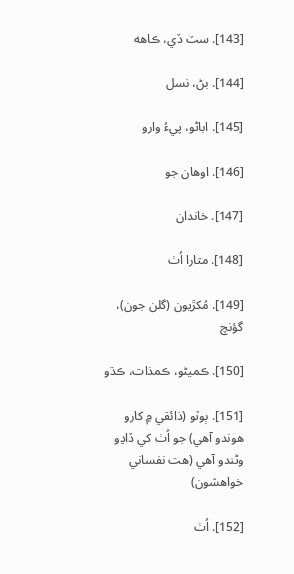[143]. سٽ ڏي، ڪاهه

[144]. بڻ، نسل

[145]. اباڻو، پيءُ وارو

[146]. اوهان جو

[147]. خاندان

[148]. متارا اُٺ

[149]. مُکڙيون (گلن جون)، گؤنچ

[150]. ڪميڻو، ڪمذات، ڪڌو

[151]. ٻوٽو (ذائقي ۾ کارو هوندو آهي) جو اُٺ کي ڏاڍو وڻندو آهي (هت نفساني خواهشون)

[152]. اُٺ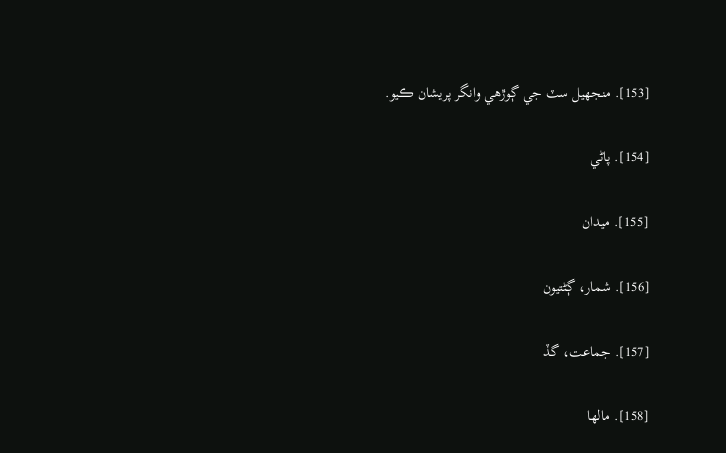[153]. منجهيل سٽ جي ڳوڙهي وانگر پريشان ڪيو.

[154]. پاڻي

[155]. ميدان

[156]. شمار، ڳڻتيون

[157]. جماعت، گڏ

[158]. مالها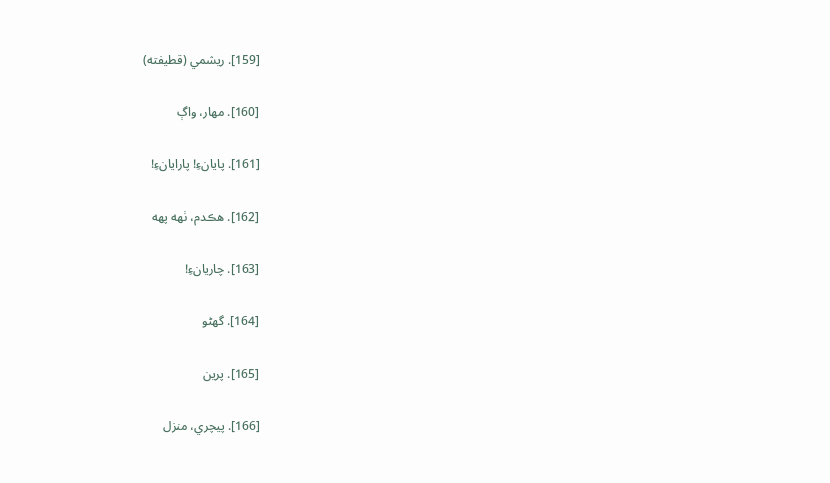[159]. ريشمي (قطيفته)

[160]. مهار، واڳ

[161]. پايانءِ! پارايانءِ!

[162]. هڪدم، ٺهه پهه

[163]. چاريانءِ!

[164]. گهڻو

[165]. پرين

[166]. پيچري، منزل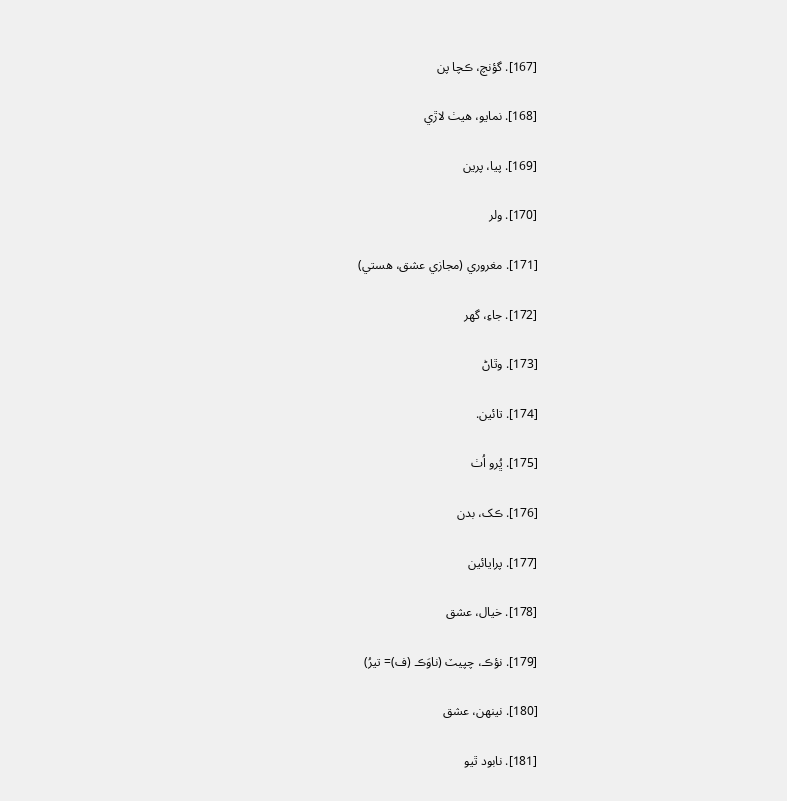[167]. گؤنچ، ڪچا پن

[168]. نمايو، هيٺ لاڙي

[169]. پيا، پرين

[170]. ولر

[171]. مغروري (مجازي عشق، هستي)

[172]. جاءِ، گهر

[173]. وٿاڻ

[174]. تائين.

[175]. ڀُرو اُٺ

[176]. ڪک، بدن

[177]. پرايائين

[178]. خيال، عشق

[179]. نؤڪ، چپيٽ (ناوَڪ (ف)= تيرُ)

[180]. نينهن، عشق

[181]. نابود ٿيو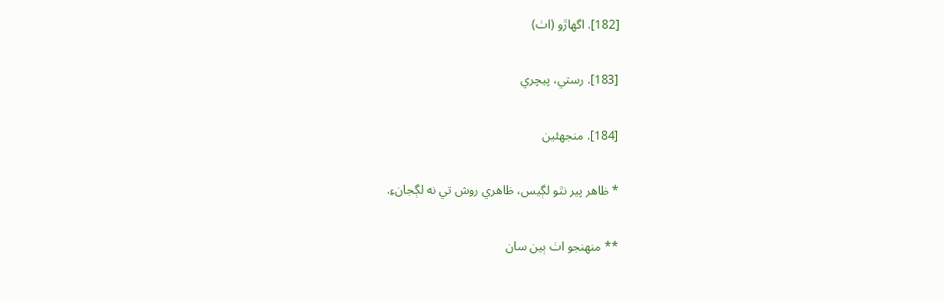[182]. اگهاڙو (اٺ)

[183]. رستي، پيچري

[184]. منجهئين

* ظاهر پير نٿو لڳيس، ظاهري روش تي نه لڳجانءِ.

** منهنجو اٺ ٻين سان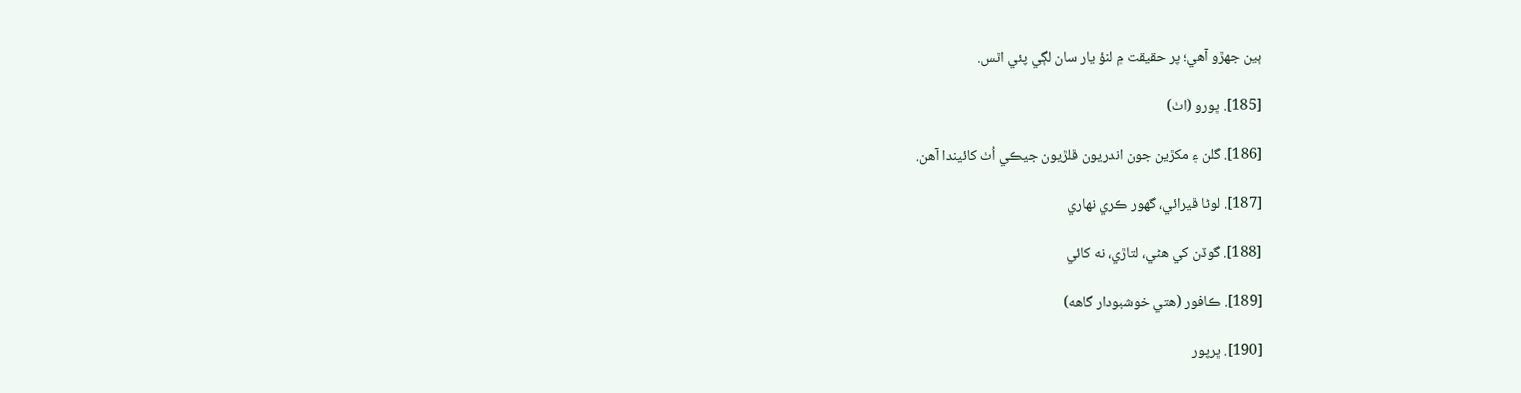ٻين جهڙو آهي؛ پر حقيقت ۾ لنؤ يار سان لڳي پئي اٿس.

[185]. ڀورو (اٺ)

[186]. گلن ۽ مکڙين جون اندريون ڦلڙيون جيڪي اُٺ کائيندا آهن.

[187]. لوڻا ڦيرائي، گهور ڪري نهاري

[188]. گوڏن کي هڻي، لتاڙي، نه کائي

[189]. ڪافور (هتي خوشبودار گاهه)

[190]. ڀرپور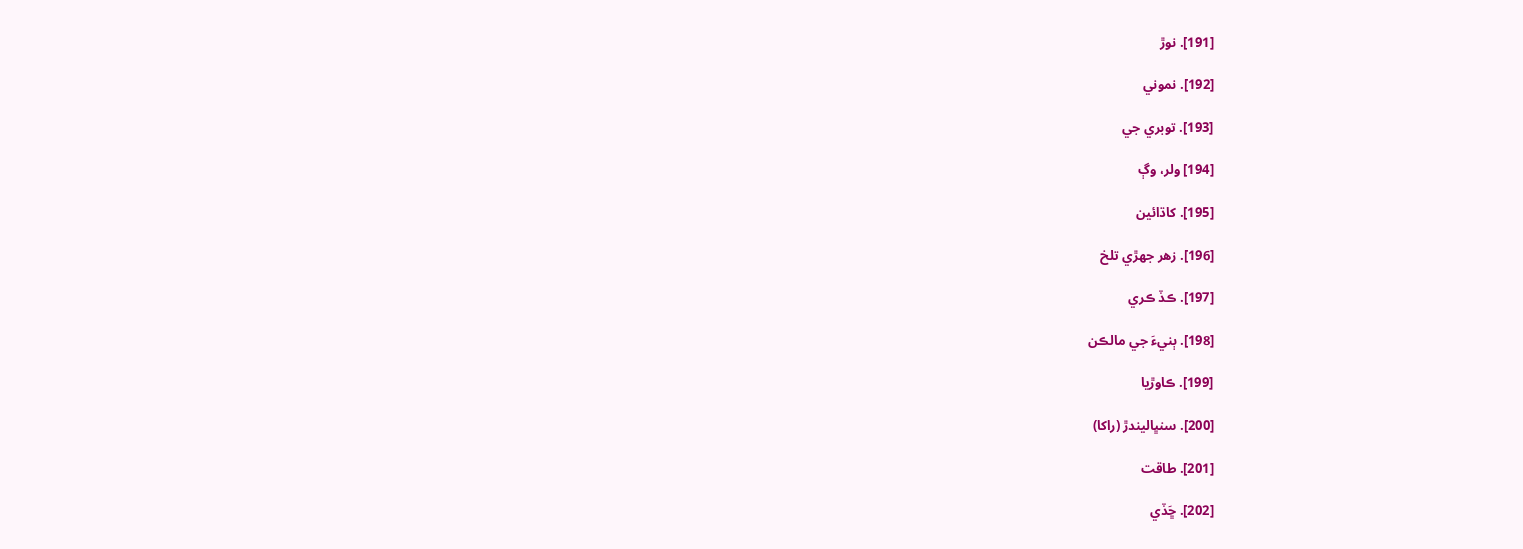[191]. نوڙ

[192]. نموني

[193]. توبري جي

[194] ولر، وڳ

[195]. کاڌائين

[196]. زهر جهڙي تلخ

[197]. ڪڏ ڪري

[198]. ٻنيءَ جي مالڪن

[199]. ڪاوڙيا

[200]. سنڀاليندڙ (راکا)

[201]. طاقت

[202]. ڇَڏي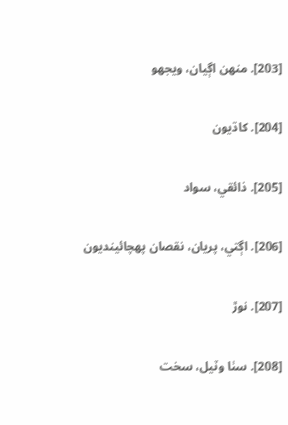[203]. منهن اڳيان، ويجهو

[204]. کاڌيون

[205]. ذائقي، سواد

[206]. اڳتي، پريان، نقصان پهچائينديون

[207]. نوڙ

[208]. سٺا وٽيل، سخت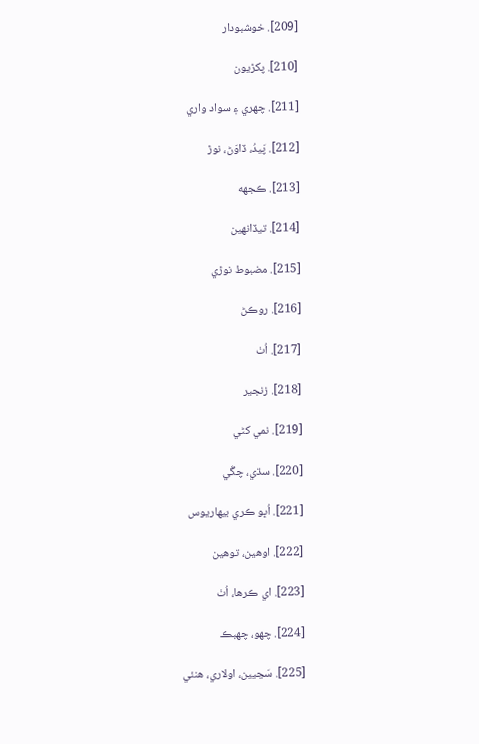[209]. خوشبودار

[210]. پکڙيون

[211]. چهري ۽ سواد واري

[212]. پَيدُ، ڏاوَڻ، نوڙ

[213]. ڪجهه

[214]. تيڏانهين

[215]. مضبوط نوڙي

[216]. روڪڻ

[217]. اُٺ

[218]. زنجير

[219]. نمي کڻي

[220]. سڌي، چڱي

[221]. اُڀو ڪري بيهاريوس

[222]. اوهين، توهين

[223]. اي ڪرها، اُٺ

[224]. چهو، چهبڪ

[225]. سَڃيين، اولاري، هنئي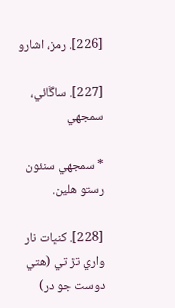[226]. رمز، اشارو

[227]. ساڱائي، سمجهي

* سمجهي سنئون رستو هلين.

[228]. کنڀات نار واري تڙ تي (هتي دوست جو در)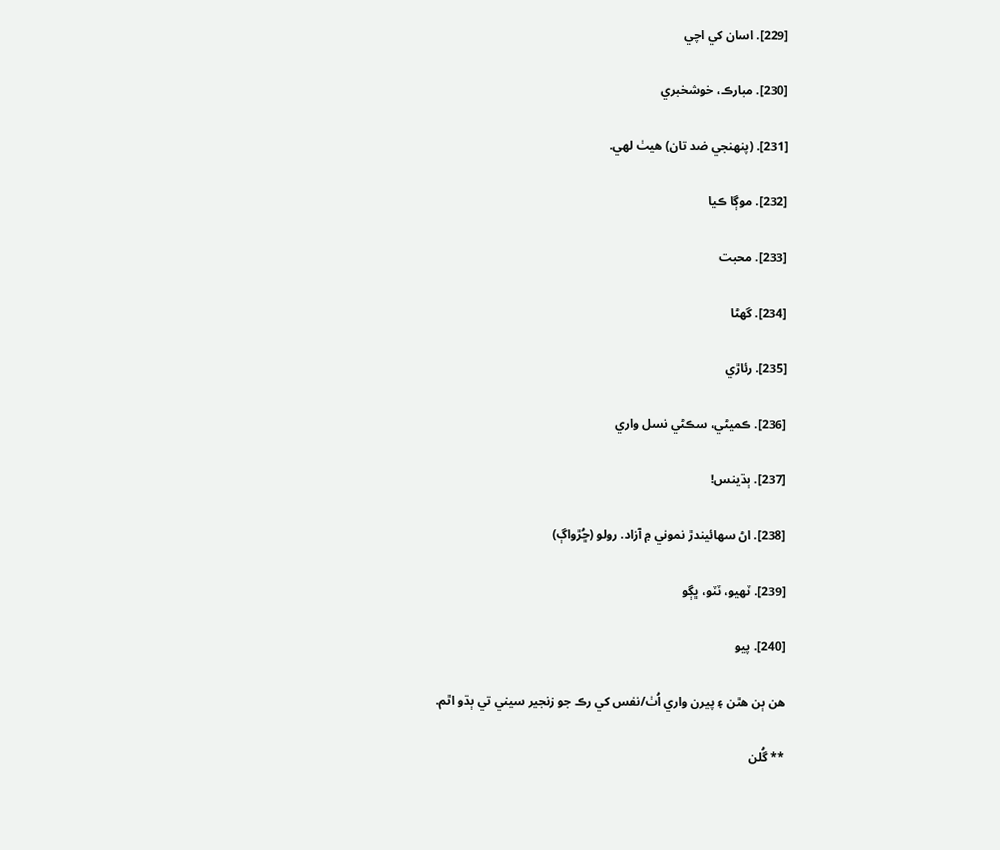[229]. اسان کي اچي

[230]. مبارڪ، خوشخبري

[231]. (پنهنجي ضد تان) هيٺ لهي.

[232]. موڳا ڪيا

[233]. محبت

[234]. گهڻا

[235]. رئاڙي

[236]. ڪميڻي، سڪڻي نسل واري

[237]. ٻڌينس!

[238]. اڻ سهائيندڙ نموني ۾ آزاد. رولو (ڇُڙواڳ)

[239]. ٽهيو، ٽٽو، ڀڳو

[240]. پيو

هن ٻن هٿن ۽ پيرن واري اُٺ/نفس کي رڪ جو زنجير سيني تي ٻڌو اٿم.

** گُلن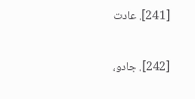[241]. عادت

[242]. جادو،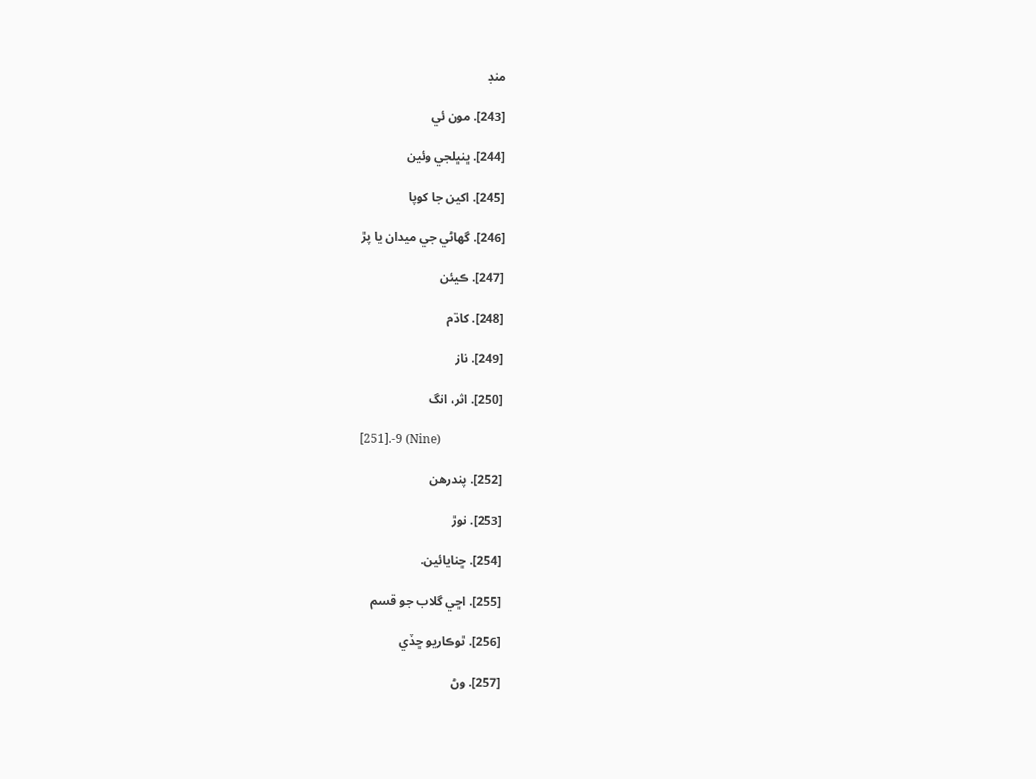منڊ

[243]. مون ئي

[244]. ڀنڀلجي وئين

[245]. اکين جا کوپا

[246]. گهاڻي جي ميدان يا پڙ

[247]. ڪيئن

[248]. کاڌم

[249]. ناز

[250]. اثر، انگ

[251].-9 (Nine)

[252]. پندرهن

[253]. نوڙ

[254]. ڇنايائين.

[255]. اڇي گلاب جو قسم

[256]. ٿوڪاريو ڇڏي

[257]. وڻ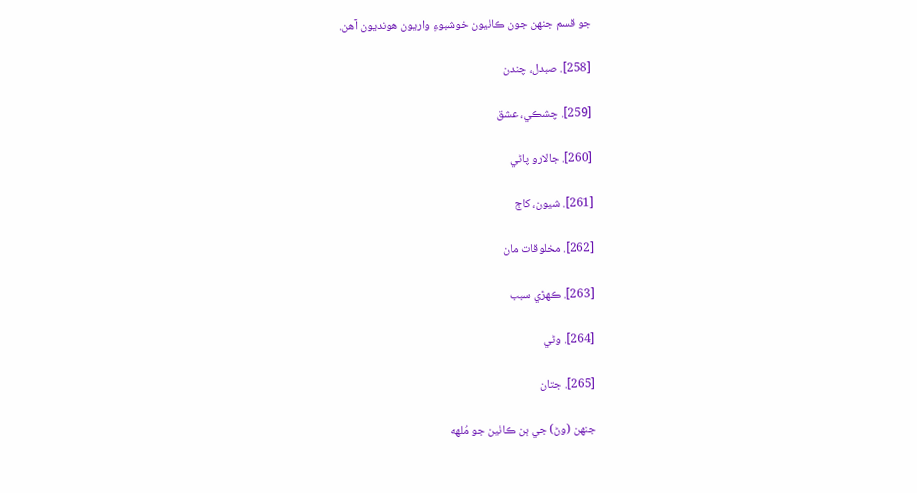جو قسم جنهن جون ڪاٺيون خوشبوءِ واريون هونديون آهن.

[258]. صبدل، چندن

[259]. چشڪي، عشق

[260]. جالارو پاڻي

[261]. شيون، کاڄ

[262]. مخلوقات مان

[263]. ڪهڙي سبب

[264]. وڻي

[265]. جتان

جنهن (وڻ) جي ٻن ڪاٺين جو مُلهه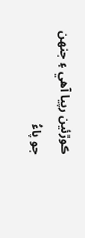ڪوڙئين رپيا آهي ۽ جنهن جو پاءُ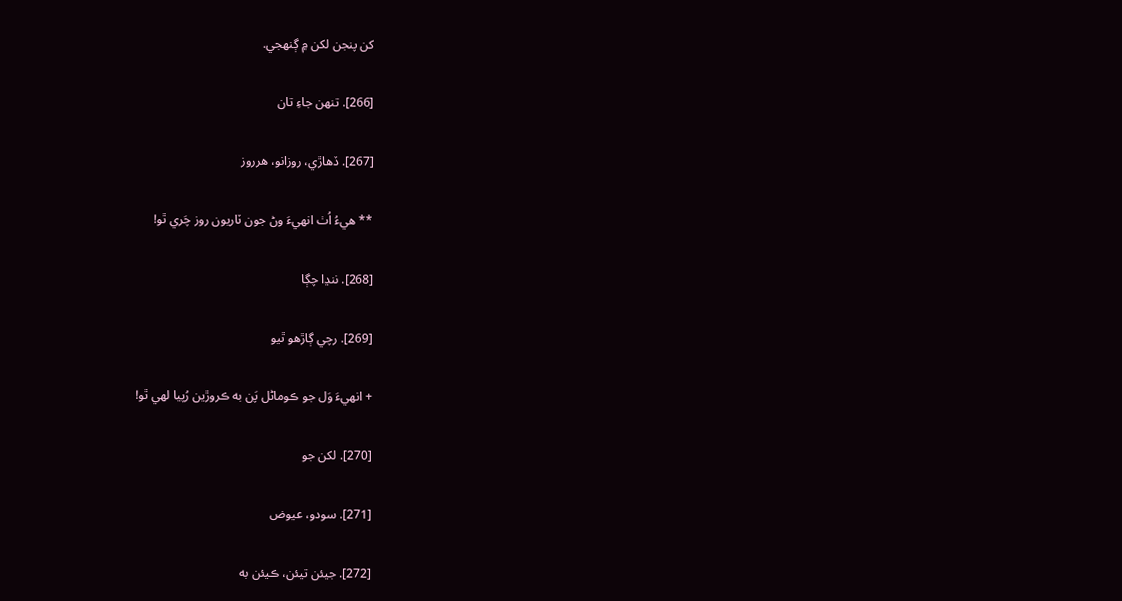کن پنجن لکن ۾ ڳنهجي.

[266]. تنهن جاءِ تان

[267]. ڏهاڙي، روزانو، هرروز

** هيءُ اُٺ انهيءَ وڻ جون ٽاريون روز چَري ٿو!

[268]. ننڍا چڳا

[269]. رچي ڳاڙهو ٿيو

+ انهيءَ وَل جو ڪوماڻل پَن به ڪروڙين رُپيا لهي ٿو!

[270]. لکن جو

[271]. سودو، عيوض

[272]. جيئن تيئن، ڪيئن به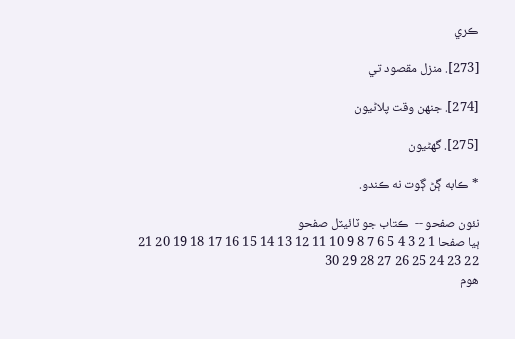ڪري

[273]. منزل مقصود تي

[274]. جنهن وقت پلاڻيون

[275]. گهڻيون

* ڪابه ڳڻ ڳوت نه ڪندو.

نئون صفحو --  ڪتاب جو ٽائيٽل صفحو
ٻيا صفحا 1 2 3 4 5 6 7 8 9 10 11 12 13 14 15 16 17 18 19 20 21 22 23 24 25 26 27 28 29 30
هوم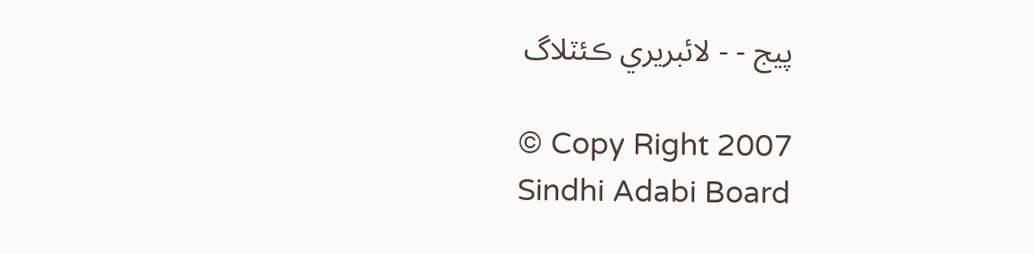پيج - - لائبريري ڪئٽلاگ

© Copy Right 2007
Sindhi Adabi Board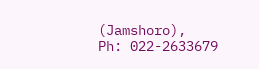(Jamshoro),
Ph: 022-2633679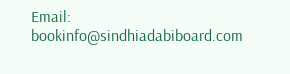Email: bookinfo@sindhiadabiboard.com